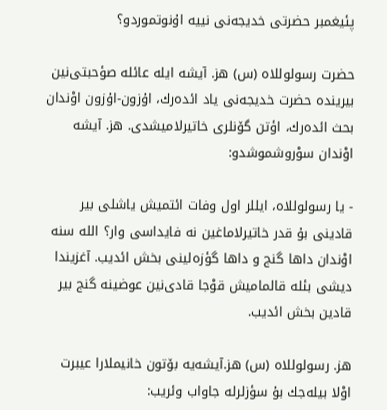پئیغمبر حضرتی خدیجه‌نی نییه اۇنوتموردو؟

حضرت رسولوللاه (س) هز. آیشه ایله عائله‌ صؤحبتی‌نین بیرینده حضرت خدیجه‌نی یاد ائده‌رك، اۇزون-اۇزون اوْندان بحث ائده‌رك، اؤتن گۆنلری خاتیرلامیشدی. هز. آیشه اوْندان سوْروشموشدو:

- یا رسولوللاه، ایللر اول وفات ائتمیش یاشلی بیر قادینی بۇ قدر خاتیرلاماغین نه فایداسی وار؟ الله سنه اوْندان داها گنج و داها گؤزه‌لینی بخش ائدیب. آغزیندا دیشی بئله قالمامیش قوْجا قادی‌نین عوضینه گنج بیر قادین بخش ائدیب.

هز. رسولوللاه (س) هز.آیشه‌یه بۆتون خانیملارا عیبرت اوْلا بیله‌جك بۇ سؤزلرله جاواب وئریب: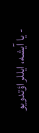- یا آیشه، ایللر اؤتدویو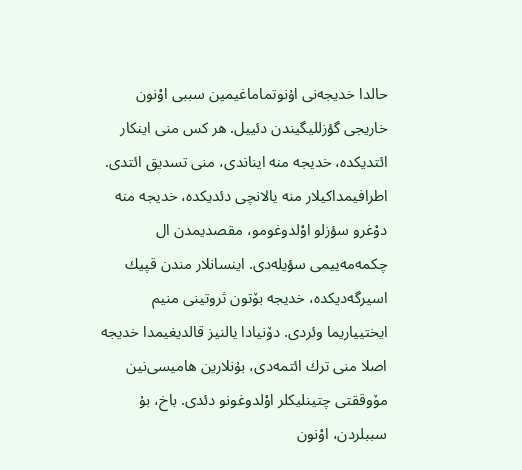حالدا خدیجه‌نی اۇنوتماماغیمین سببی اوْنون خاریجی گؤزللیگیندن دئییل. هر كس منی اینكار ائتدیكده، خدیجه منه ایناندی، منی تسدیق ائتدی. اطرافیمداكیلار منه یالانچی دئدیكده، خدیجه منه دوْغرو سؤزلو اوْلدوغومو، مقصدیمدن ال چكمه‌مه‌ییمی سؤیله‌دی. اینسانلار مندن قپیك اسیرگه‌دیكده، خدیجه بۆتون ثروتینی منیم ایختییاریما وئردی. دۆنیادا یالنیز قالدیغیمدا خدیجه اصلا منی ترك ائتمه‌دی، بۇنلارین هامیسی‌نین مۆوققتی چتینلیكلر اوْلدوغونو دئدی. باخ، بۇ سببلردن، اوْنون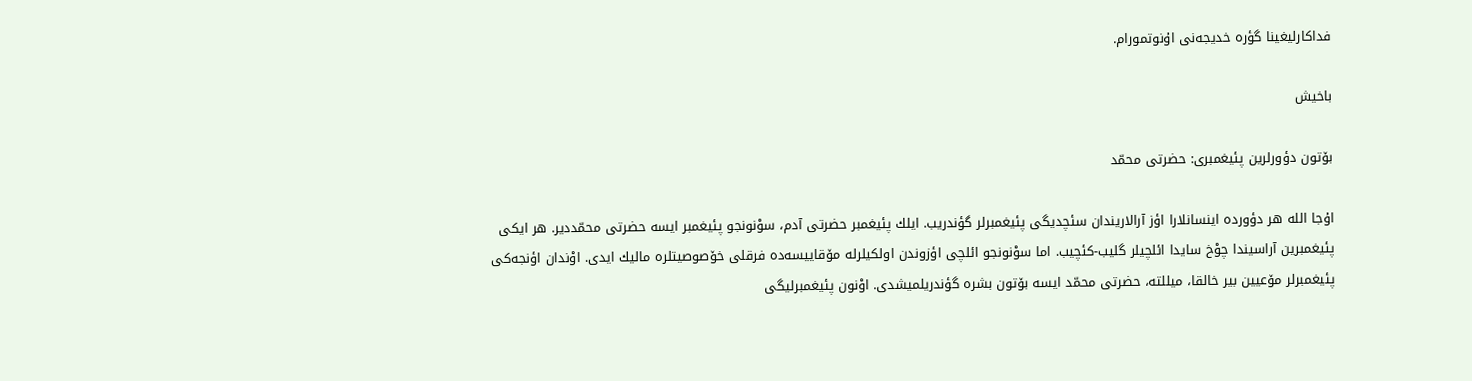فداكارلیغینا گؤره خدیجه‌نی اۇنوتمورام.

باخیش

بۆتون دؤورلرین پئیغمبری: حضرتی محمّد

اۇجا الله هر دؤورده اینسانلارا اؤز آرالاریندان سئچدیگی پئیغمبرلر گؤندریب. ایلك پئیغمبر حضرتی آدم، سوْنونجو پئیغمبر ایسه حضرتی محمّددیر. هر ایكی پئیغمبرین آراسیندا چوْخ سایدا ائلچیلر گلیب-كئچیب. اما سوْنونجو ائلچی اؤزوندن اولكیلرله مۆقاییسه‌ده فرقلی خۆصوصیتلره مالیك ایدی. اوْندان اؤنجه‌كی پئیغمبرلر مۆعیین بیر خالقا، میللته، حضرتی محمّد ایسه بۆتون بشره گؤندریلمیشدی. اوْنون پئیغمبرلیگی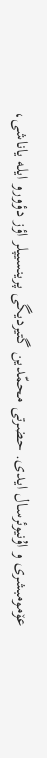عۆمومبشری و اۇنیوئرسال ایدی. حضرتی محمّدین گتیردیگی پرینسیپلر اؤز دؤورو ایله یاناشی،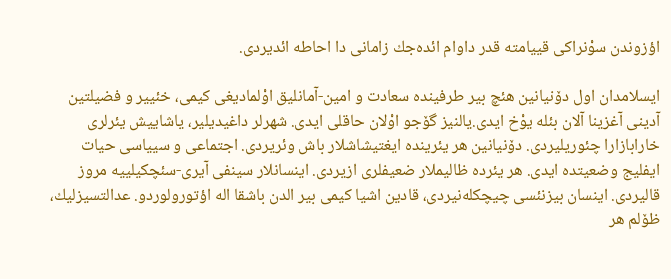اؤزوندن سوْنراكی قییامته قدر داوام ائده‌جك زامانی دا احاطه‌ ائدیردی.

ایسلامدان اول دۆنیانین هئچ بیر طرفینده سعادت و امین-آمانلیق اوْلمادیغی كیمی، خئییر و فضیلتین آدینی آغزینا آلان بئله یوْخ ایدی.یالنیز گۆجو اوْلان حاقلی ایدی. شهرلر داغیدیلیر، یاشاییش یئرلری خارابازارا چئوریلیردی. دۆنیانین هر یئرینده ایغتیشاشلار باش وئریردی. اجتماعی و سییاسی حیات ایفلیج وضعیتده ایدی. هر یئرده ظالیملار ضعیفلری ازیردی. اینسانلار سینفی آیری-سئچكیلییه مروز قالیردی. اینسان بیزنئسی چیچكله‌نیردی، قادین اشیا كیمی بیر الدن باشقا اله اؤتورولوردو. عدالتسیزلیك، ظۆلم هر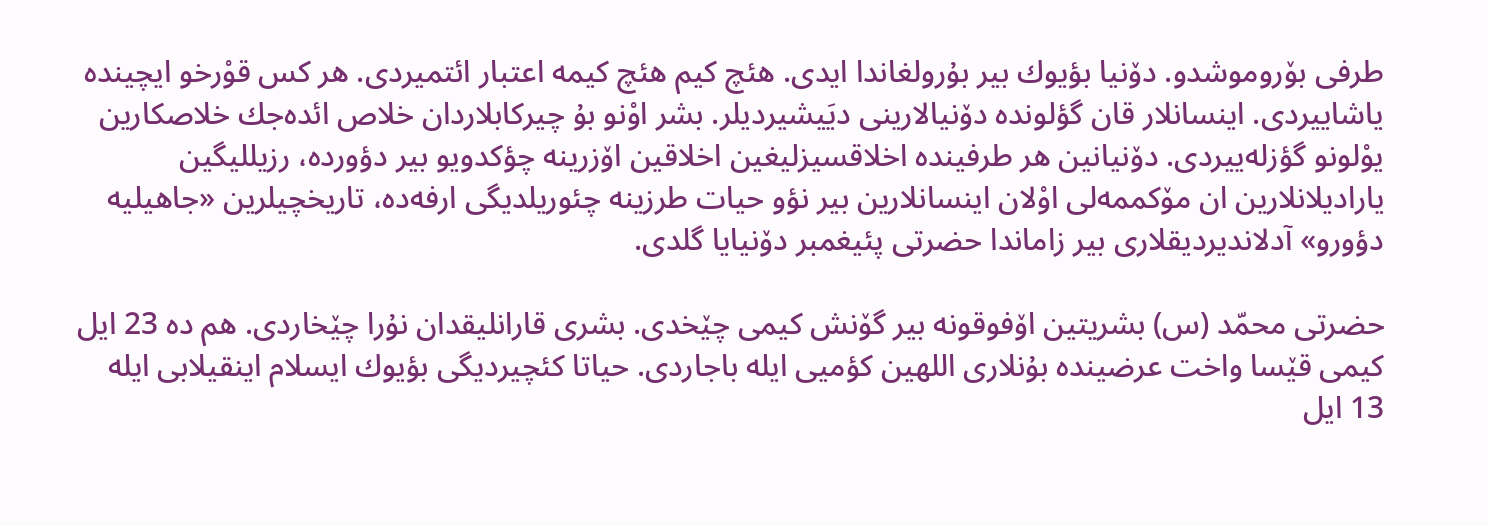طرفی بۆروموشدو. دۆنیا بؤیوك بیر بۇرولغاندا ایدی. هئچ كیم هئچ كیمه اعتبار ائتمیردی. هر كس قوْرخو ایچینده یاشاییردی. اینسانلار قان گؤلونده دۆنیالارینی دیَیشیردیلر. بشر اوْنو بۇ چیركابلاردان خلاص ائده‌جك خلاصكارین یوْلونو گؤزله‌ییردی. دۆنیانین هر طرفینده اخلاقسیزلیغین اخلاقین اۆزرینه چؤكدویو بیر دؤورده، رزیللیگین یارادیلانلارین ان مۆكممه‌لی اوْلان اینسانلارین بیر نؤو حیات طرزینه چئوریلدیگی ارفه‌ده، تاریخچیلرین «جاهیلیه دؤورو» آدلاندیردیقلاری بیر زاماندا حضرتی پئیغمبر دۆنیایا گلدی.

حضرتی محمّد (س) بشریتین اۆفوقونه بیر گۆنش كیمی چێخدی. بشری قارانلیقدان نۇرا چێخاردی. هم ده 23 ایل كیمی قێسا واخت عرضینده بۇنلاری اللهین كؤمیی ایله باجاردی. حیاتا كئچیردیگی بؤیوك ایسلام اینقیلابی ایله 13 ایل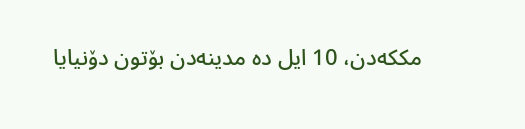مككه‌دن، 10 ایل ده مدینه‌دن بۆتون دۆنیایا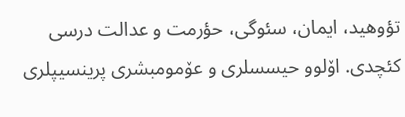تؤوهید، ایمان، سئوگی، حؤرمت و عدالت درسی كئچدی. اۆلوو حیسسلری و عۆمومبشری پرینسیپلری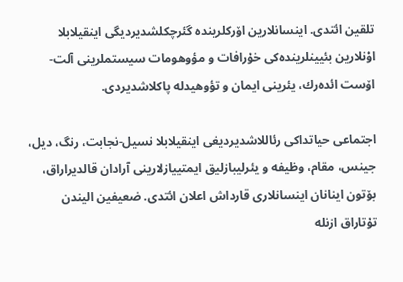تلقین ائتدی. اینسانلارین اۆركلرینده گئرچكلشدیردیگی اینقیلابلا اوْنلارین بئیینلرینده‌كی خۇرافات و مؤوهومات سیستملرینی آلت-اۆست ائده‌رك، یئرینی ایمان و تؤوهیدله پاكلاشدیردی.

اجتماعی حیاتداكی رئاللاشدیردیغی اینقیلابلا نسیل-نجابت، رنگ، دیل، جینس، مقام، وظیفه‌ و یئرلیبازلیق ایمتییازلارینی آرادان قالدیراراق، بۆتون اینانان اینسانلاری قارداش اعلان ائتدی. ضعیفین الیندن تۇتاراق ازنله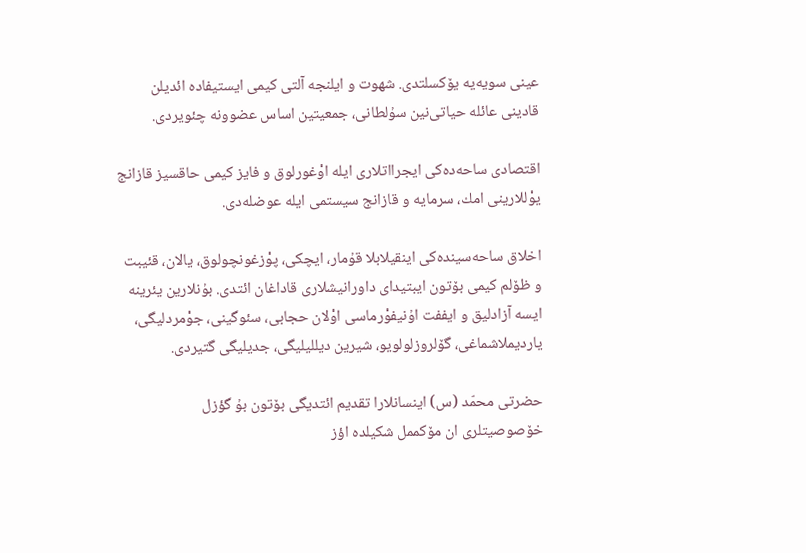عینی سویه‌یه یۆكسلتدی. شهوت و ایلنجه آلتی كیمی ایستیفاده ائدیلن قادینی عائله‌ حیاتی‌نین سۇلطانی، جمعیتین اساس عضوونه چئویردی.

اقتصادی ساحه‌ده‌كی ایجرااتلاری ایله اوْغورلوق و فایز كیمی حاقسیز قازانج یوْللارینی امك، سرمایه و قازانج سیستمی ایله عوضله‌دی.

اخلاق ساحه‌سینده‌كی اینقیلابلا قۇمار، ایچكی، پوْزغونچولوق، یالان، قئیبت و ظۆلم كیمی بۆتون ایبتیدای داورانیشلاری قاداغان ائتدی. بۇنلارین یئرینه ایسه آزادلیق و ایففت اۇنیفوْرماسی اوْلان حجابی، سئوگینی، جوْمردلیگی، یاردیملاشماغی، گۆلروزلولویو، شیرین دیللیلیگی، جدیلیگی گتیردی.

حضرتی محمّد (س) اینسانلارا تقدیم ائتدیگی بۆتون بۇ گؤزل خۆصوصیتلری ان مۆكممل شكیلده اؤز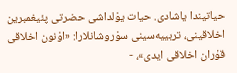حیاتیندا یاشادی. حیات یوْلداشی حضرتی پئیغمبرین اخلاقینی، تربییه‌سینی سوْروشانلارا: «اوْنون اخلاقی قۇران اخلاقی ایدی»، -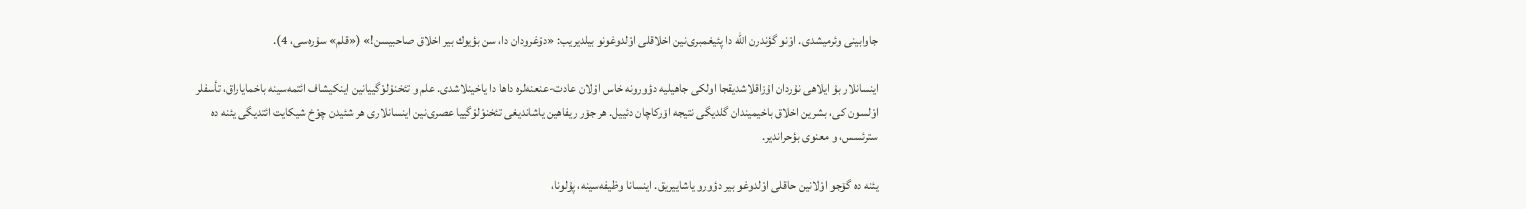جاوابینی وئرمیشدی. اوْنو گؤندرن الله دا پئیغمبری‌نین اخلاقلی اوْلدوغونو بیلدیریب: «دوْغرودان دا، سن بؤیوك بیر اخلاق صاحبیسن!» («قلم» سۇره‌سی، 4).

اینسانلار بۇ ایلاهی نۇردان اۇزاقلاشدیقجا اولكی جاهیلیه دؤورونه خاس اوْلان عادت-عنعنه‌لره داها دا یاخینلاشدی. علم و تئخنوْلوْگییانین اینكیشاف ائتمه‌سینه باخمایاراق، تأسفلر اوْلسون كی، بشرین اخلاق باخیمیندان گلدیگی نتیجه اۆركاچان دئییل. هر جۆر ریفاهین یاشاندیغی تئخنوْلوْگییا عصری‌نین اینسانلاری هر شئیدن چوْخ شیكایت ائتدیگی یئنه ده سترئسس، و معنوی بؤحراندیر.

یئنه ده گۆجو اوْلانین حاقلی اوْلدوغو بیر دؤورو یاشاییریق. اینسانا وظیفه‌سینه، پۇلونا،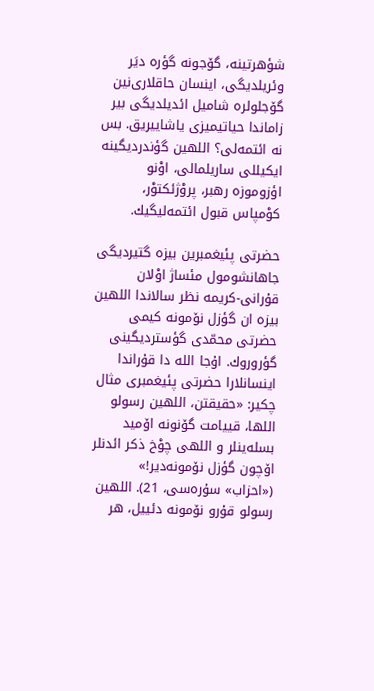شؤهرتینه، گۆجونه گؤره دیَر وئریلدیگی، اینسان حاقلاری‌نین گۆجلولره شامیل ائدیلدیگی بیر زاماندا حیاتیمیزی یاشاییریق. بس نه ائتمه‌لی؟ اللهین گؤندردیگینه ایكیللی ساریلمالی، اوْنو اؤزوموزه رهبر، پروْژئكتوْر، كوْمپاس قبول ائتمه‌لیگیك.

حضرتی پئیغمبرین بیزه گتیردیگی جاهانشومول مئساژ اوْلان قۇرانی-كریمه نظر سالاندا اللهین بیزه ان گؤزل نۆمونه كیمی حضرتی محمّدی گؤستردیگینی گؤروروك. اۇجا الله دا قۇراندا اینسانلارا حضرتی پئیغمبری مثال چكیر: «حقیقتن، اللهین رسولو اللها، قییامت گۆنونه اۆمید بسله‌ینلر و اللهی چوْخ ذكر ائدنلر اۆچون گؤزل نۆمونه‌دیر!» («احزاب» سۇره‌سی، 21). اللهین رسولو قۇرو نۆمونه دئییل، هر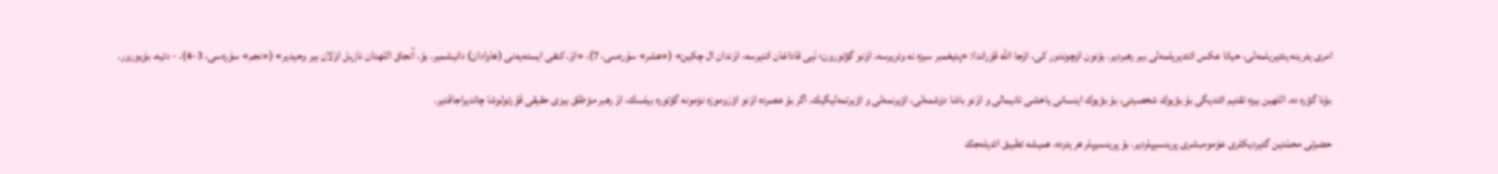امری یئرینه یئتیریلمه‌لی، حیاتا عكس ائتدیریلمه‌لی بیر رهبردیر. بۇنون اۆچوندور كی، اۇجا الله قۇراندا: «پئیغمبر سیزه نه وئریرسه، اوْنو گؤتورون؛ نَیی قاداغان ائدیرسه، اوْندان ال چكین» («هشر» سۇره‌سی، 7)، «اوْ، كئفی ایسته‌یه‌نی (هاوادان) دانیشمیر. بۇ، آنجاق اللهدان نازیل اوْلان بیر وحیدیر» («نجم» سۇره‌سی، 3-4)، - دئیه، بۇیورور.

بۇنا گؤره ده، اللهین بیزه تقدیم ائتدیگی بۇ بؤیوك شخصیتی، بۇ بؤیوك اینسانی یاخشی تانیمالی و اوْنو باشا دۆشمه‌لی، اؤیرنمه‌لی و اؤیرتمه‌لیگیك. اگر بۇ عصرده اوْنو اؤزوموزه نۆمونه گؤتوره بیلسك، اوْ رهبر مۆطلق بیزی حقیقی قۇرتولوشا چاتدیراجاقدیر.

حضرتی محمّدین گتیردیكلری عۆمومبشری پرینسیپلردیر. بۇ پرینسیپلر هر یئرده، همیشه تطبیق ائدیله‌جك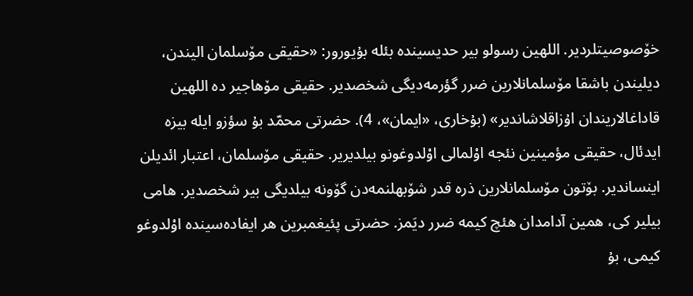خۆصوصیتلردیر. اللهین رسولو بیر حدیسینده بئله بۇیورور: «حقیقی مۆسلمان الیندن، دیلیندن باشقا مۆسلمانلارین ضرر گؤرمه‌دیگی شخصدیر. حقیقی مۆهاجیر ده اللهین قاداغالاریندان اۇزاقلاشاندیر» (بۇخاری، «ایمان»، 4). حضرتی محمّد بۇ سؤزو ایله بیزه ایدئال، حقیقی مؤمینین نئجه اوْلمالی اوْلدوغونو بیلدیریر. حقیقی مۆسلمان، اعتبار ائدیلن اینساندیر. بۆتون مۆسلمانلارین ذره‌ قدر شۆبهلنمه‌دن گۆونه بیلدیگی بیر شخصدیر. هامی بیلیر كی، همین آدامدان هئچ كیمه ضرر دیَمز. حضرتی پئیغمبرین هر ایفاده‌سینده اوْلدوغو كیمی، بۇ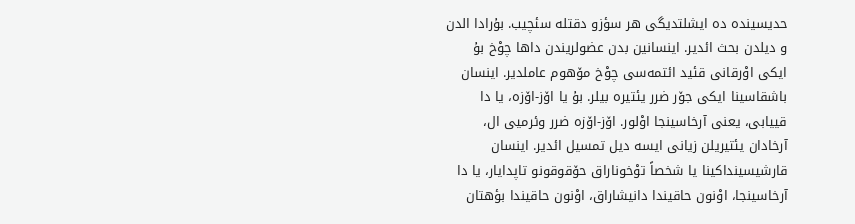حدیسینده ده ایشلتدیگی هر سؤزو دقتله سئچیب. بۇرادا الدن و دیلدن بحث ائدیر. اینسانین بدن عضولریندن داها چوْخ بۇ ایكی اوْرقانی قئید ائتمه‌سی چوْخ مۆهوم عاملدیر. اینسان باشقاسینا ایكی جۆر ضرر یئتیره بیلر. بۇ یا اۆز-اۆزه، یا دا قییابی، یعنی آرخاسینجا اوْلور. اۆز-اۆزه ضرر وئرمیی ال، آرخادان یئتیریلن زیانی ایسه دیل تمسیل ائدیر. اینسان قارشیسینداكینا یا شخصاً توْخوناراق حۆقوقونو تاپدایار، یا دا آرخاسینجا، اوْنون حاقیندا دانیشاراق، اوْنون حاقیندا بؤهتان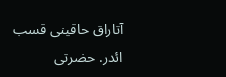آتاراق حاقینی قسب ائدر. حضرتی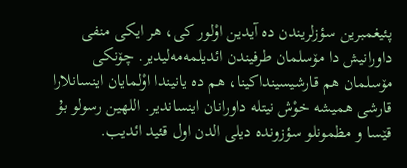پئیغمبرین سؤزلریندن ده آیدین اوْلور كی، هر ایكی منفی داورانیش دا مۆسلمان طرفیندن ائدیلمه‌مه‌لیدیر. چۆنكی مۆسلمان هم قارشیسینداكینا، هم ده یانیندا اوْلمایان اینسانلارا قارشی همیشه خوْش نیتله داورانان اینساندیر. اللهین رسولو بۇ قێسا و مظمونلو سؤزونده دیلی الدن اول قئید ائدیب.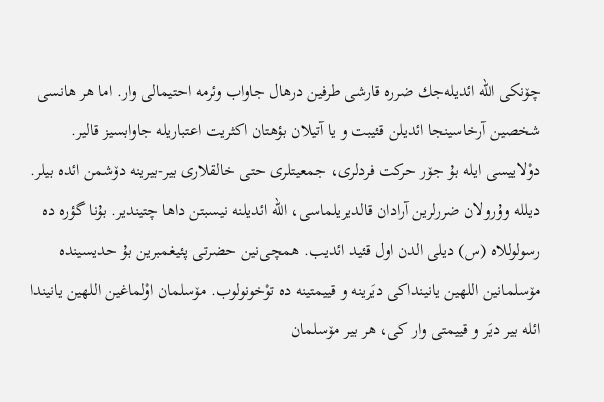چۆنكی الله ائدیله‌جك ضرره قارشی طرفین درهال جاواب وئرمه احتیمالی وار. اما هر هانسی شخصین آرخاسینجا ائدیلن قئیبت و یا آتیلان بؤهتان اكثریت اعتباریله جاوابسیز قالیر. دوْلاییسی ایله بۇ جۆر حركت فردلری، جمعیتلری حتی خالقلاری بیر-بیرینه دۆشمن ائده بیلر. دیلله وۇرولان ضررلرین آرادان قالدیریلماسی، الله ائدیلنه نیسبتن داها چتیندیر. بۇنا گؤره ده رسولوللاه (س) دیلی الدن اول قئید ائدیب. همچی‌نین حضرتی پئیغمبرین بۇ حدیسینده مۆسلمانین اللهین یانینداكی دیَرینه و قییمتینه ده توْخونولوب. مۆسلمان اوْلماغین اللهین یانیندا ائله بیر دیَر و قییمتی وار كی، هر بیر مۆسلمان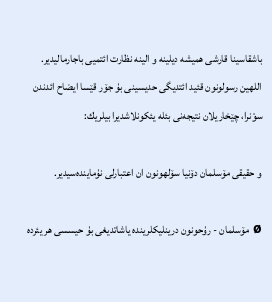باشقاسینا قارشی همیشه دیلینه و الینه نظارت ائتمیی باجارمالیدیر. اللهین رسولونون قئید ائتدیگی حدیسینی بۇ جۆر قێسا ایضاح ائدندن سوْنرا، چێخاریلان نتیجه‌نی بئله یئكونلاشدیرا بیلریك:

و حقیقی مۆسلمان دۆنیا سۆلهونون ان اعتبارلی نۇماینده‌سیدیر.

ø مۆسلمان - رۇحونون درینلیكلرینده یاشاتدیغی بۇ حیسسی هر یئرده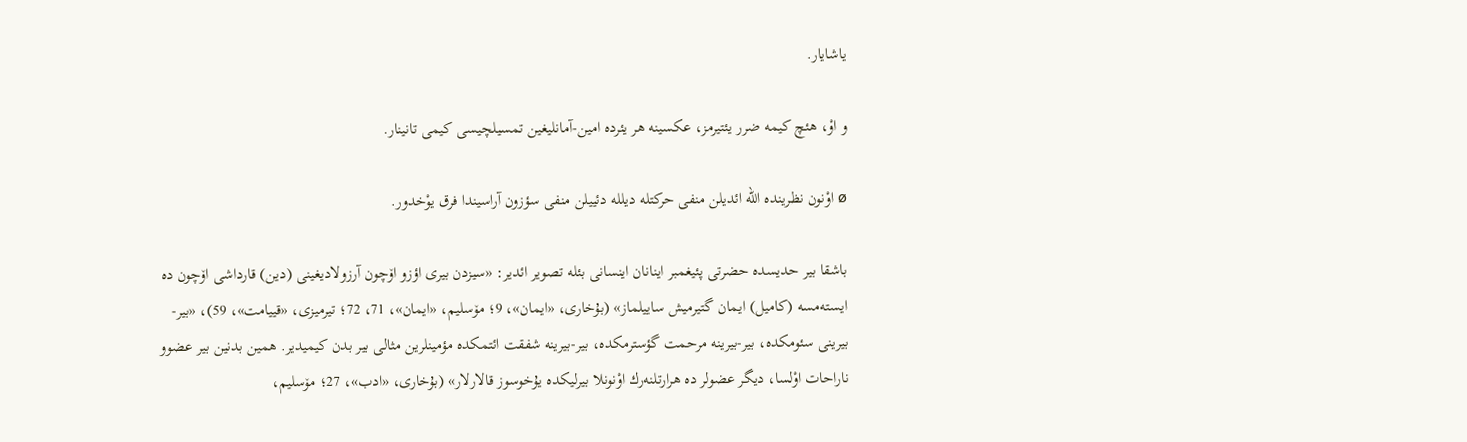یاشایار.

و اوْ، هئچ كیمه ضرر یئتیرمز، عكسینه هر یئرده امین-آمانلیغین تمسیلچیسی كیمی تانینار.

ø اوْنون نظرینده الله ائدیلن منفی حركتله دیلله دئییلن منفی سؤزون آراسیندا فرق یوْخدور.

باشقا بیر حدیسده حضرتی پئیغمبر اینانان اینسانی بئله تصویر ائدیر: «سیزدن بیری اؤزو اۆچون آرزولادیغینی (دین) قارداشی اۆچون ده ایسته‌مسه (كامیل) ایمان گتیرمیش ساییلماز» (بۇخاری، «ایمان»، 9؛ مۆسلیم، «ایمان»، 71، 72؛ تیرمیزی، «قییامت»، 59)، «بیر-بیرینی سئومكده، بیر-بیرینه مرحمت گؤسترمكده، بیر-بیرینه شفقت ائتمكده مؤمینلرین مثالی بیر بدن كیمیدیر. همین بدنین بیر عضوو ناراحات اوْلسا، دیگر عضولر ده هرارتلنه‌رك اوْنونلا بیرلیكده یۇخوسوز قالارلار» (بۇخاری، «ادب»، 27؛ مۆسلیم،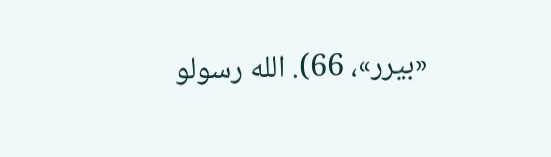«بیرر»، 66). الله رسولو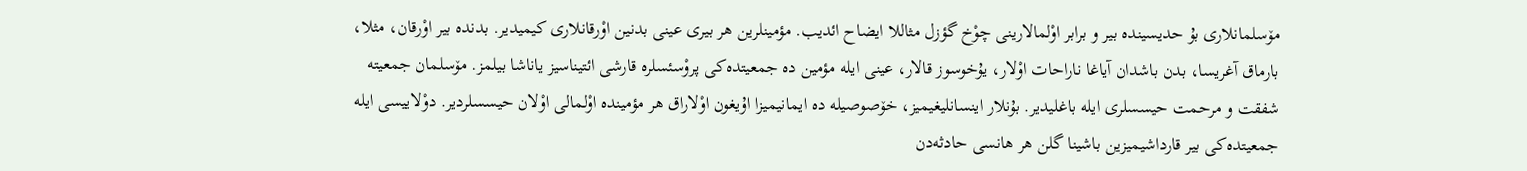مۆسلمانلاری بۇ حدیسینده بیر و برابر اوْلمالارینی چوْخ گؤزل مثاللا ایضاح ائدیب. مؤمینلرین هر بیری عینی بدنین اوْرقانلاری كیمیدیر. بدنده بیر اوْرقان، مثلا، بارماق آغریسا، بدن باشدان آیاغا ناراحات اوْلار، یۇخوسوز قالار، عینی ایله مؤمین ده جمعیتده‌كی پروْسئسلره قارشی ائتیناسیز یاناشا بیلمز. مۆسلمان جمعیته شفقت و مرحمت حیسسلری ایله باغلیدیر. بۇنلار اینسانلیغیمیز، خۆصوصیله ده ایمانیمیزا اۇیغون اوْلاراق هر مؤمینده اوْلمالی اوْلان حیسسلردیر. دوْلاییسی ایله جمعیتده‌كی بیر قارداشیمیزین باشینا گلن هر هانسی حادثه‌دن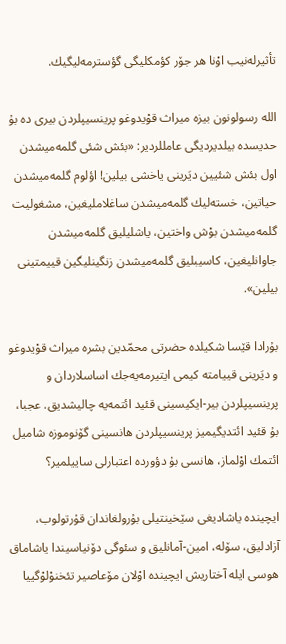تأثیرله‌نیب اوْنا هر جۆر كؤمكلیگی گؤسترمه‌لیگیك.

الله رسولونون بیزه میراث قوْیدوغو پرینسیپلردن بیری ده بۇ حدیسده بیلدیردیگی عامللردیر: «بئش شئی گلمه‌میشدن اول بئش شئیین دیَرینی یاخشی بیلین! اؤلوم گلمه‌میشدن حیاتین، خسته‌لیك گلمه‌میشدن ساغلاملیغین، مشغولیت گلمه‌میشدن بوْش واختین، یاشلیلیق گلمه‌میشدن جاوانلیغین، كاسیبلیق گلمه‌میشدن زنگینلیگین قییمتینی بیلین».

بۇرادا قێسا شكیلده حضرتی محمّدین بشره میراث قوْیدوغو و دیَرینی قییامته كیمی ایتیرمه‌یه‌جك اساسلاردان و پرینسیپلردن بیر-ایكیسینی قئید ائتمه‌یه چالیشدیق. عجبا، بۇ قئید ائتدیگیمیز پرینسیپلردن هانسینی گۆنوموزه شامیل ائتمك اوْلماز، هانسی بۇ دؤورده اعتبارلی ساییلمیر؟

ایچینده یاشادیغی سێخینتیلی بۇرولغاندان قۇرتولوب، آزادلیق، سۆله، امین-آمانلیق و سئوگی دۆنیاسیندا یاشاماق هوسی ایله آختاریش ایچینده اوْلان مۆعاصیر تئخنوْلوْگییا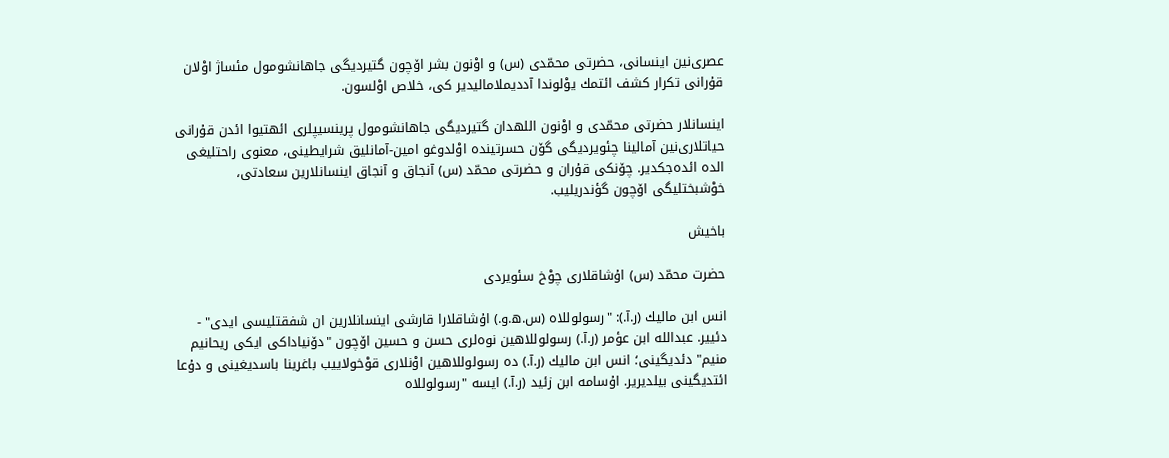عصری‌نین اینسانی، حضرتی محمّدی (س) و اوْنون بشر اۆچون گتیردیگی جاهانشومول مئساژ اوْلان قۇرانی تكرار كشف ائتمك یوْلوندا آددیملامالیدیر كی، خلاص اوْلسون.

اینسانلار حضرتی محمّدی و اوْنون اللهدان گتیردیگی جاهانشومول پرینسیپلری ائهتیوا ائدن قۇرانی حیاتلاری‌نین آمالینا چئویردیگی گۆن حسرتینده اوْلدوغو امین-آمانلیق شرایطینی، معنوی راحتلیغی الده ائده‌جكدیر. چۆنكی قۇران و حضرتی محمّد (س) آنجاق و آنجاق اینسانلارین سعادتی، خوْشبختلیگی اۆچون گؤندریلیب.

باخیش

حضرت محمّد (س) اۇشاقلاری چوْخ سئویردی

انس ابن مالیك (ر.آ.): "رسولوللاه (س.ه.و.) اۇشاقلارا قارشی اینسانلارین ان شفقتلیسی ایدی" - دئییر. عبدالله ابن عؤمر (ر.آ.) رسولوللاهین نوه‌لری حسن و حسین اۆچون "دۆنیاداكی ایكی ریحانیم منیم" دئدیگینی؛ انس ابن مالیك (ر.آ.) ده رسولوللاهین اوْنلاری قوْخولاییب باغرینا باسدیغینی و دۇعا ائتدیگینی بیلدیریر. اۇسامه ابن زئید (ر.آ.) ایسه "رسولوللاه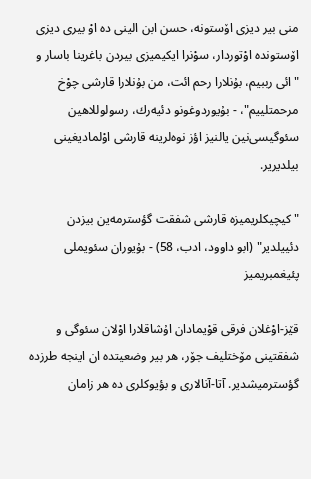منی بیر دیزی اۆستونه، حسن ابن الینی ده اوْ بیری دیزی اۆستونده اوْتوردار، سوْنرا ایكیمیزی بیردن باغرینا باسار و "ائی رببیم، بۇنلارا رحم ائت، من بۇنلارا قارشی چوْخ مرحمتلییم"، - بۇیوردوغونو دئیه‌رك، رسولوللاهین سئوگیسی‌نین یالنیز اؤز نوه‌لرینه قارشی اوْلمادیغینی بیلدیریر.

"كیچیكلریمیزه قارشی شفقت گؤسترمه‌ین بیزدن دئییلدیر" (ابو داوود، ادب، 58) - بۇیوران سئویملی پئیغمبریمیز

قێز-اوْغلان فرقی قوْیمادان اۇشاقلارا اوْلان سئوگی و شفقتینی مۆختلیف جۆر، هر بیر وضعیتده ان اینجه طرزده گؤسترمیشدیر. آتا-آنالاری و بؤیوكلری ده هر زامان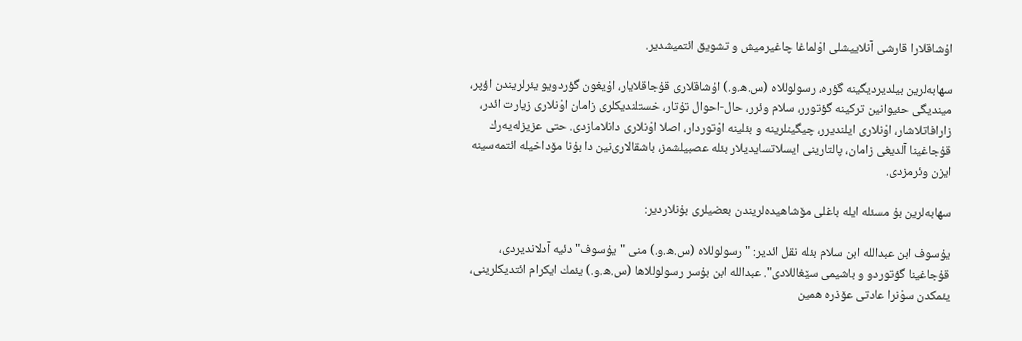اۇشاقلارا قارشی آنلاییشلی اوْلماغا چاغیرمیش و تشویق ائتمیشدیر.

سهابه‌لرین بیلدیردیگینه گؤره، رسولوللاه (س.ه.و.) اۇشاقلاری قۇجاقلایار، اۇیغون گؤردویو یئرلریندن اؤپر، میندیگی حئیوانین تركینه گؤتورر، سلام وئرر، حال-احوال تۇتار، خستلندیكلری زامان اوْنلاری زیارت ائدر، زارافاتلاشار، اوْنلاری ایلندیرر، چیگینلرینه و بئلینه اوْتوردار، اصلا اوْنلاری دانلامازدی. حتی عزیزله‌یه‌رك قۇجاغینا آلدیغی زامان، پالتارینی ایسلاتسایدیلار بئله عصبیلشمز، باشقالاری‌نین دا بۇنا مۆداخیله ائتمه‌سینه ایزن وئرمزدی.

سهابه‌لرین بۇ مسئله‌ ایله باغلی مۆشاهیده‌لریندن بعضیلری بۇنلاردیر:

یۇسوف ابن عبدالله ابن سلام بئله نقل ائدیر: "رسولوللاه (س.ه.و.) منی "یۇسوف" دئیه آدلاندیردی، قۇجاغینا گؤتوردو و باشیمی سێغاللادی". عبدالله ابن بۇسر رسولوللاها (س.ه.و.) یئمك ایكرام ائتدیكلرینی، یئمكدن سوْنرا عادتی عۆذره همین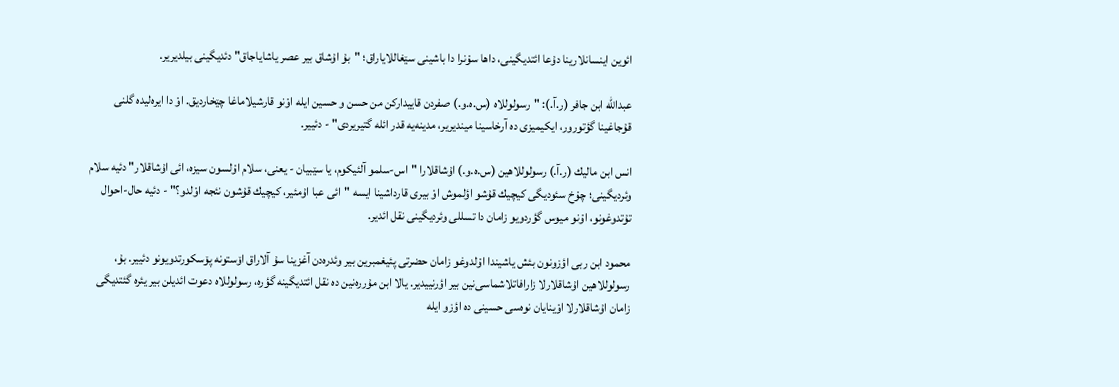ائوین اینسانلارینا دۇعا ائتدیگینی، داها سوْنرا دا باشینی سێغاللایاراق؛ "بۇ اۇشاق بیر عصر یاشایاجاق" دئدیگینی بیلدیریر.

عبدالله ابن جافر (ر.آ.): "رسولوللاه (س.ه.و.) صفردن قاییداركن من حسن و حسین ایله اوْنو قارشیلاماغا چێخاردیق. اوْ دا ایره‌لیده گلنی قۇجاغینا گؤتورور، ایكیمیزی ده آرخاسینا میندیریر، مدینه‌یه قدر ائله گتیریردی" - دئییر.

انس ابن مالیك (ر.آ.) رسولوللاهین (س.ه.و.) اۇشاقلارا "اس-سلمو آلئیكوم، یا سێبیان - یعنی، سلام اوْلسون سیزه، ائی اۇشاقلار" دئیه سلام وئردیگینی؛ چوْخ سئودیگی كیچیك قۇشو اؤلموش اوْ بیری قارداشینا ایسه "ائی عبا اۇمئیر، كیچیك قۇشون نئجه اوْلدو؟" - دئیه حال-احوال تۇتدوغونو، اوْنو میوس گؤردویو زامان دا تسللی وئردیگینی نقل ائدیر.

محمود ابن ربی اؤزونون بئش یاشیندا اوْلدوغو زامان حضرتی پئیغمبرین بیر وئدره‌دن آغزینا سۇ آلاراق اۆستونه پۆسكورتدویونو دئییر. بۇ، رسولوللاهین اۇشاقلارلا زارافاتلاشماسی‌نین بیر اؤرنییدیر. یالا ابن مۇرره‌نین ده نقل ائتدیگینه گؤره، رسولوللاه دعوت ائدیلن بیر یئره گئتدیگی زامان اۇشاقلارلا اوْینایان نوه‌سی حسینی ده اؤزو ایله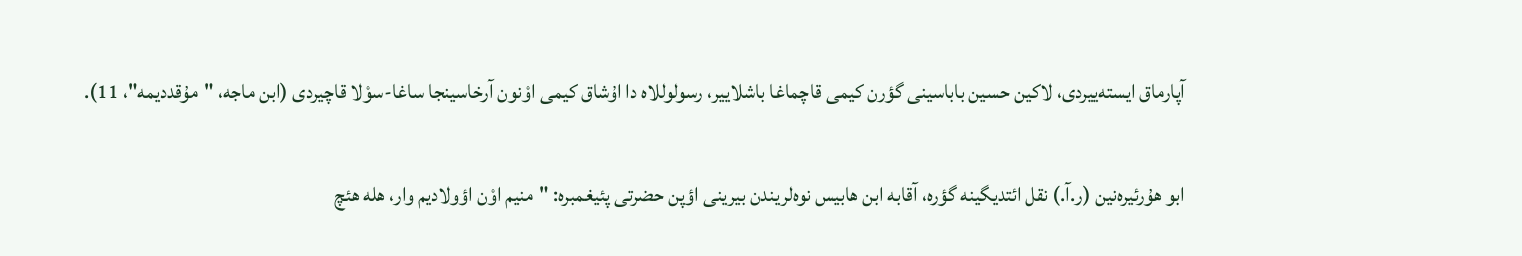آپارماق ایسته‌ییردی، لاكین حسین باباسینی گؤرن كیمی قاچماغا باشلاییر، رسولوللاه دا اۇشاق كیمی اوْنون آرخاسینجا ساغا-سوْلا قاچیردی (ابن ماجه، "مۇقددیمه"، 11).

ابو هۇرئیره‌نین (ر.آ.) نقل ائتدیگینه گؤره، آقابه ابن هابیس نوه‌لریندن بیرینی اؤپن حضرتی پئیغمبره: "منیم اوْن اؤولادیم وار، هله هئچ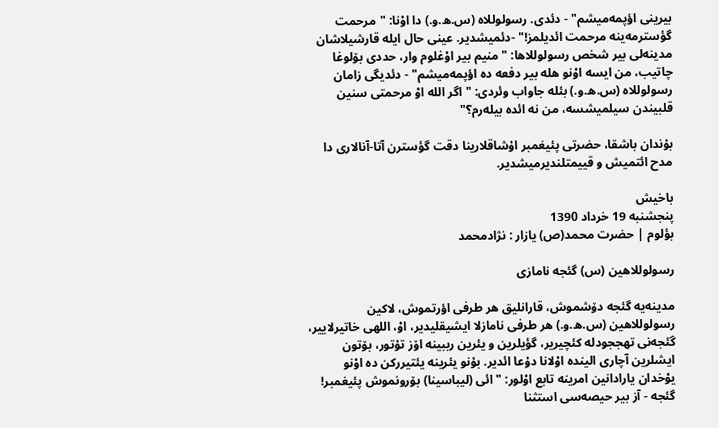بیرینی اؤپمه‌میشم" - دئدی. رسولوللاه (س.ه.و.) دا اوْنا: "مرحمت گؤسترمه‌ینه مرحمت ائدیلمز!" -دئمیشدیر. عینی حال ایله قارشیلاشان مدینه‌لی بیر شخص رسولوللاها: "منیم بیر اوْغلوم وار، حددی بۆلوغا چاتیب، من ایسه اوْنو هله بیر دفعه‌ ده اؤپمه‌میشم" - دئدیگی زامان رسولوللاه (س.ه.و.) بئله جاواب وئردی: "اگر الله اوْ مرحمتی سنین قلبیندن سیلمیشسه، من نه ائده بیله‌رم؟"

بۇندان باشقا، حضرتی پئیغمبر اۇشاقلارینا دقت گؤسترن آتا-آنالاری دا مدح ائتمیش و قییمتلندیرمیشدیر.

باخیش
پنجشنبه 19 خرداد 1390
بؤلوم | حضرت محمد(ص) یازار : نژادمحمد

رسولوللاهین (س) گئجه نامازی

مدینه‌یه گئجه دۆشموش، قارانلیق هر طرفی اؤرتموش، لاكین رسولوللاهین (س.ه.و.) هر طرفی نامازلا ایشیقلیدیر، اوْ، اللهی خاتیرلاییر، گئجه‌نی تهججودله كئچیریر، گؤیلرین و یئرین رببینه اۆز تۇتور، بۆتون ایشلرین آچاری الینده اوْلانا دۇعا ائدیر. بۇنو یئرینه یئتیرركن ده اوْنو یوْخدان یارادانین امرینه تابع اوْلور: "ائی (لیباسینا) بۆرونموش پئیغمبر! گئجه - آز بیر حیصه‌سی استثنا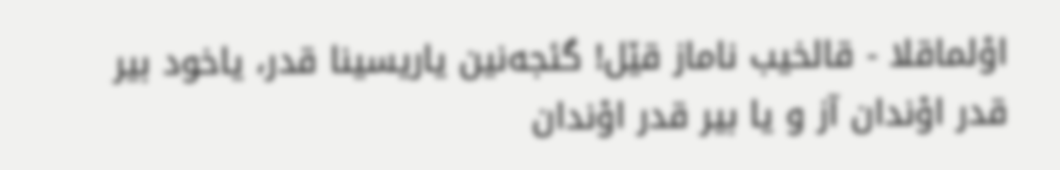اوْلماقلا - قالخیب ناماز قێل! گئجه‌نین یاریسینا قدر، یاخود بیر قدر اوْندان آز و یا بیر قدر اوْندان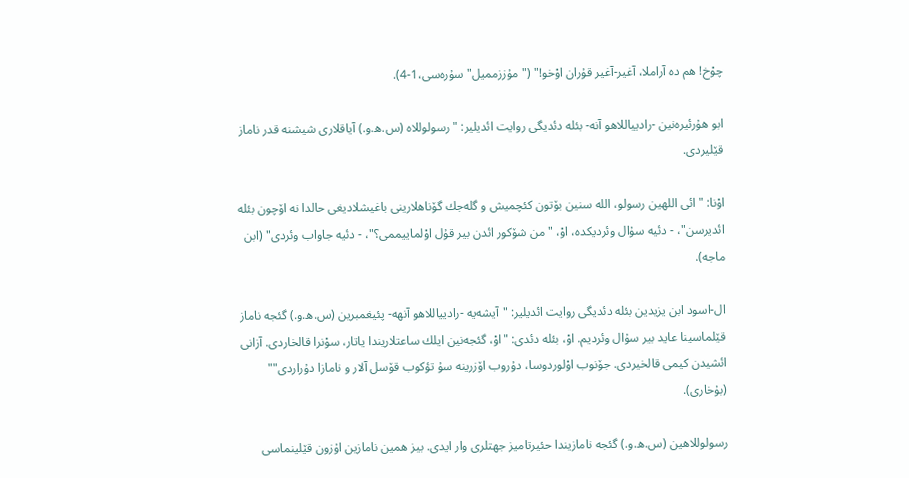چوْخ! هم ده آراملا، آغیر-آغیر قۇران اوْخو!" ("مۇززممیل" سۇره‌سی،1-4).

ابو هۇرئیره‌نین -رادییاللاهو آنه- بئله دئدیگی روایت ائدیلیر: "رسولوللاه (س.ه.و.) آیاقلاری شیشنه قدر ناماز قێلیردی.

اوْنا: "ائی اللهین رسولو، الله سنین بۆتون كئچمیش و گله‌جك گۆناهلارینی باغیشلادیغی حالدا نه اۆچون بئله ائدیرسن"، - دئیه سۇال وئردیكده، اوْ، "من شۆكور ائدن بیر قۇل اوْلماییممی؟"، - دئیه جاواب وئردی" (ابن ماجه).

ال-اسود ابن یزیدین بئله دئدیگی روایت ائدیلیر: "آیشه‌یه -رادییاللاهو آنهه- پئیغمبرین (س.ه.و.) گئجه ناماز قێلماسینا عاید بیر سۇال وئردیم. اوْ، بئله دئدی: "اوْ، گئجه‌نین ایلك ساعتلاریندا یاتار، سوْنرا قالخاردی. آزانی ائشیدن كیمی قالخیردی. جۆنوب اوْلوردوسا، دۇروب اۆزرینه سۇ تؤكوب قۆسل آلار و نامازا دۇراردی"" (بۇخاری).

رسولوللاهین (س.ه.و.) گئجه نامازیندا حئیرتامیز جهتلری وار ایدی. بیز همین نامازین اۇزون قێلینماسی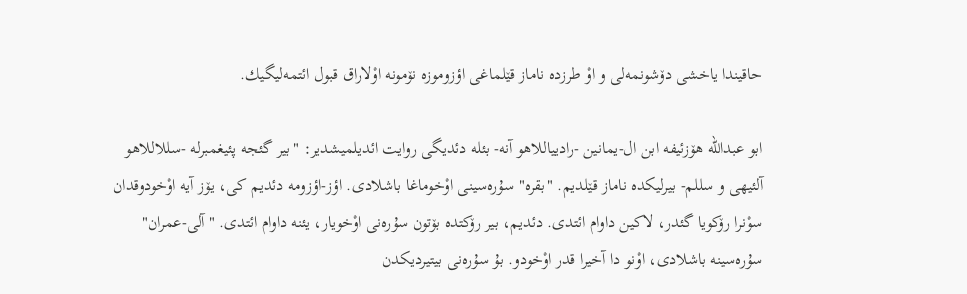حاقیندا یاخشی دۆشونمه‌لی و اوْ طرزده ناماز قێلماغی اؤزوموزه نۆمونه اوْلاراق قبول ائتمه‌لیگیك.

ابو عبدالله هۆزئیفه ابن ال-یمانین -رادییاللاهو آنه- بئله دئدیگی روایت ائدیلمیشدیر: "بیر گئجه پئیغمبرله -سللاللاهو آلئیهی و سللم- بیرلیكده ناماز قێلدیم. "بقره" سۇره‌سینی اوْخوماغا باشلادی. اؤز-اؤزومه دئدیم كی، یۆز آیه اوْخودوقدان سوْنرا رۆكویا گئدر، لاكین داوام ائتدی. دئدیم، بیر رۆكتده بۆتون سۇره‌نی اوْخویار، یئنه داوام ائتدی. "آلی-عمران" سۇره‌سینه باشلادی، اوْنو دا آخیرا قدر اوْخودو. بۇ سۇره‌نی بیتیردیكدن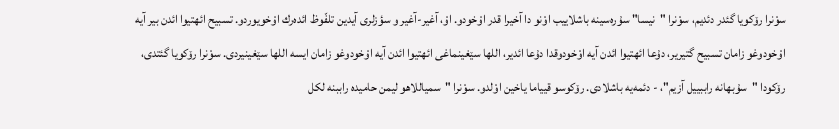سوْنرا رۆكویا گئدر دئدیم، سوْنرا "نیسا" سۇره‌سینه باشلاییب اوْنو دا آخیرا قدر اوْخودو. اوْ، آغیر-آغیر و سؤزلری آیدین تلفّوظ ائده‌رك اوْخویوردو. تسبیح ائهتیوا ائدن بیر آیه اوْخودوغو زامان تسبیح گتیریر، دۇعا ائهتیوا ائدن آیه اوْخودوقدا دۇعا ائدیر، اللها سێغینماغی ائهتیوا ائدن آیه اوْخودوغو زامان ایسه اللها سێغینیردی. سوْنرا رۆكویا گئتدی، رۆكودا "سۇبهانه راببییل آزیم"، - دئمه‌یه باشلادی. رۆكوسو قییاما یاخین اوْلدو. سوْنرا "سمیاللاهو لیمن حامیده راببنه لكل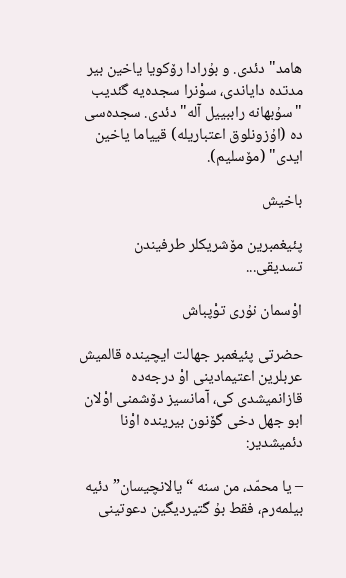هامد" دئدی. و بۇرادا رۆكویا یاخین بیر مدتده دایاندی، سوْنرا سجده‌یه گئدیب "سۇبهانه راببییل آله" دئدی. سجده‌سی ده (اۇزونلوق اعتباریله) قییاما یاخین ایدی" (مۆسلیم).

باخیش

پئیغمبرین مۆشریكلر طرفیندن تسدیقی...

اوْسمان نۇری توْپباش

حضرتی پئیغمبر جهالت ایچینده قالمیش عربلرین اعتیمادینی اوْ درجه‌ده قازانمیشدی كی، آمانسیز دۆشمنی اوْلان ابو جهل دخی گۆنون بیرینده اوْنا دئمیشدیر:

– یا محمّد، من سنه “یالانچیسان” دئیه بیلمه‌رم، فقط بۇ گتیردیگین دعوتینی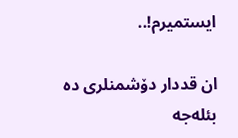ایستمیرم!..

ان قددار دۆشمنلری ده بئله‌جه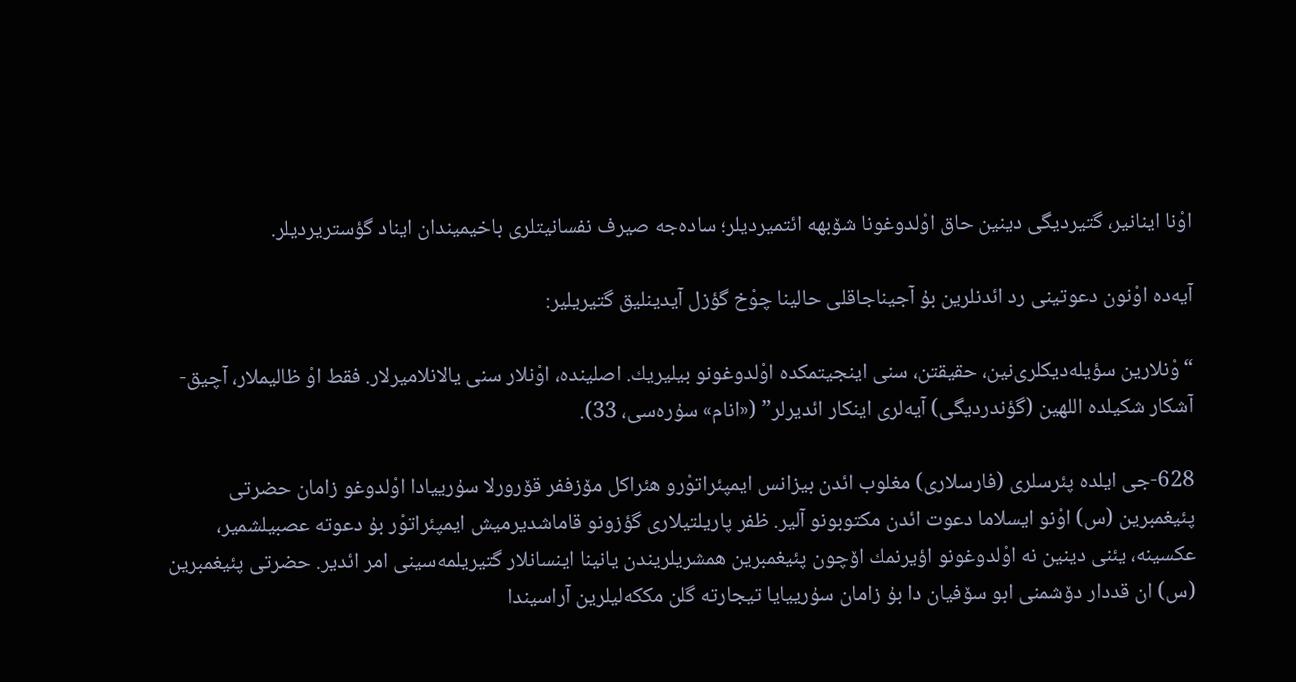اوْنا اینانیر، گتیردیگی دینین حاق اوْلدوغونا شۆبهه ائتمیردیلر؛ ساده‌جه صیرف نفسانیتلری باخیمیندان ایناد گؤستریردیلر.

آیه‌ده اوْنون دعوتینی رد ائدنلرین بۇ آجیناجاقلی حالینا چوْخ گؤزل آیدینلیق گتیریلیر:

“وْنلارین سؤیله‌دیكلری‌نین، حقیقتن، سنی اینجیتمكده اوْلدوغونو بیلیریك. اصلینده، اوْنلار سنی یالانلامیرلار. فقط اوْ ظالیملار، آچیق-آشكار شكیلده اللهین (گؤندردیگی) آیه‌لری اینكار ائدیرلر” («انام» سۇره‌سی، 33).

628-جی ایلده پئرسلری (فارسلاری) مغلوب ائدن بیزانس ایمپئراتوْرو هئراكل مۆزففر قۆرورلا سۇرییادا اوْلدوغو زامان حضرتی پئیغمبرین (س) اوْنو ایسلاما دعوت ائدن مكتوبونو آلیر. ظفر پاریلتیلاری گؤزونو قاماشدیرمیش ایمپئراتوْر بۇ دعوته عصبیلشمیر، عكسینه، یئنی دینین نه اوْلدوغونو اؤیرنمك اۆچون پئیغمبرین همشریلریندن یانینا اینسانلار گتیریلمه‌سینی امر ائدیر. حضرتی پئیغمبرین (س) ان قددار دۆشمنی ابو سۆفیان دا بۇ زامان سۇرییایا تیجارته گلن مككه‌لیلرین آراسیندا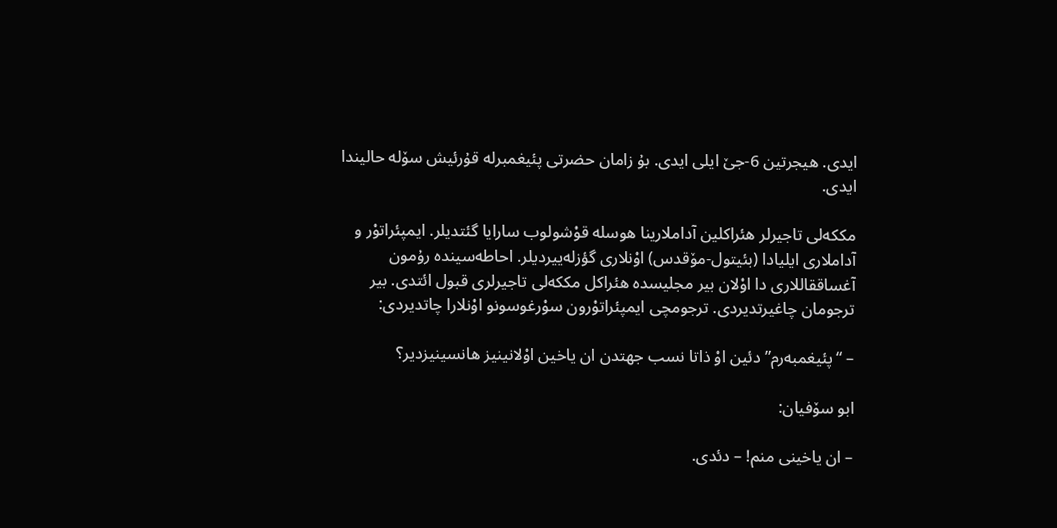ایدی. هیجرتین 6-جێ ایلی ایدی. بۇ زامان حضرتی پئیغمبرله قۇرئیش سۆله حالیندا ایدی.

مككه‌لی تاجیرلر هئراكلین آداملارینا هوسله قوْشولوب سارایا گئتدیلر. ایمپئراتوْر و آداملاری ایلیادا (بئیتول-مۆقدس) اوْنلاری گؤزله‌ییردیلر. احاطه‌سینده رۇمون آغساققاللاری دا اوْلان بیر مجلیسده هئراكل مككه‌لی تاجیرلری قبول ائتدی. بیر ترجومان چاغیرتدیردی. ترجومچی ایمپئراتوْرون سوْرغوسونو اوْنلارا چاتدیردی:

– “پئیغمبه‌رم” دئین اوْ ذاتا نسب جهتدن ان یاخین اوْلانینیز هانسینیزدیر؟

ابو سۆفیان:

– ان یاخینی منم! – دئدی.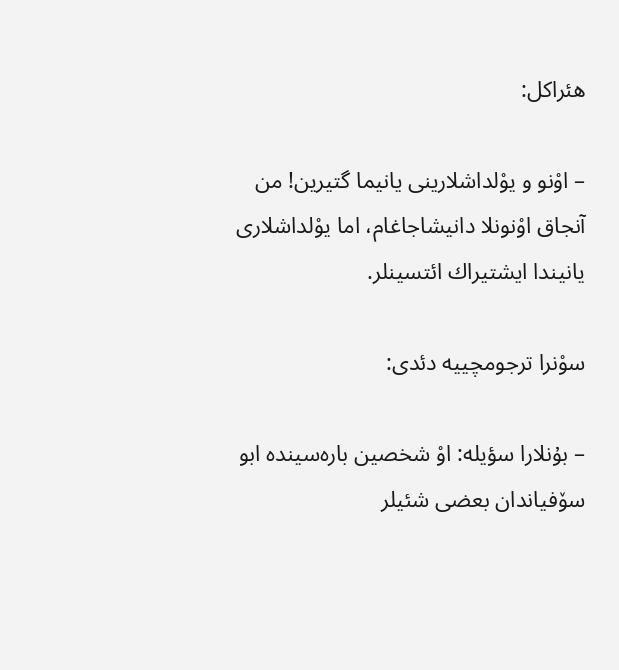هئراكل:

– اوْنو و یوْلداشلارینی یانیما گتیرین! من آنجاق اوْنونلا دانیشاجاغام، اما یوْلداشلاری یانیندا ایشتیراك ائتسینلر.

سوْنرا ترجومچییه دئدی:

– بۇنلارا سؤیله: اوْ شخصین باره‌سینده ابو سۆفیاندان بعضی شئیلر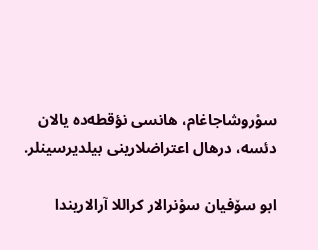سوْروشاجاغام، هانسی نؤقطه‌ده یالان دئسه، درهال اعتراضلارینی بیلدیرسینلر.

ابو سۆفیان سوْنرالار كراللا آرالاریندا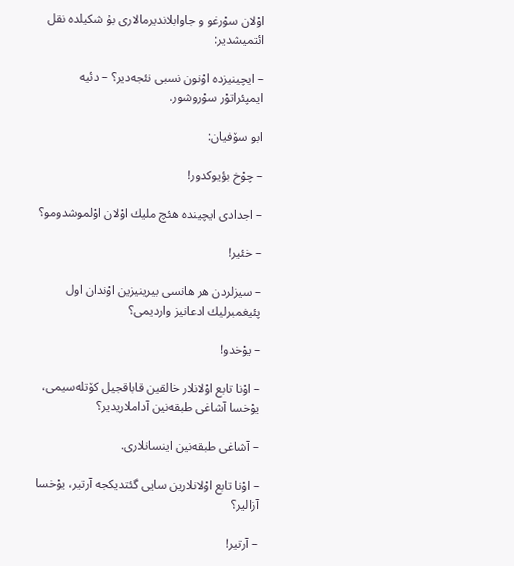اوْلان سوْرغو و جاوابلاندیرمالاری بۇ شكیلده نقل ائتمیشدیر:

– ایچینیزده اوْنون نسبی نئجه‌دیر؟ – دئیه ایمپئراتوْر سوْروشور.

ابو سۆفیان:

– چوْخ بؤیوكدور!

– اجدادی ایچینده هئچ ملیك اوْلان اوْلموشدومو؟

– خئیر!

– سیزلردن هر هانسی بیرینیزین اوْندان اول پئیغمبرلیك ادعانیز واردیمی؟

– یوْخدو!

– اوْنا تابع اوْلانلار خالقین قاباقجیل كۆتله‌سیمی، یوْخسا آشاغی طبقه‌نین آداملاریدیر؟

– آشاغی طبقه‌نین اینسانلاری.

– اوْنا تابع اوْلانلارین سایی گئتدیكجه آرتیر، یوْخسا آزالیر؟

– آرتیر!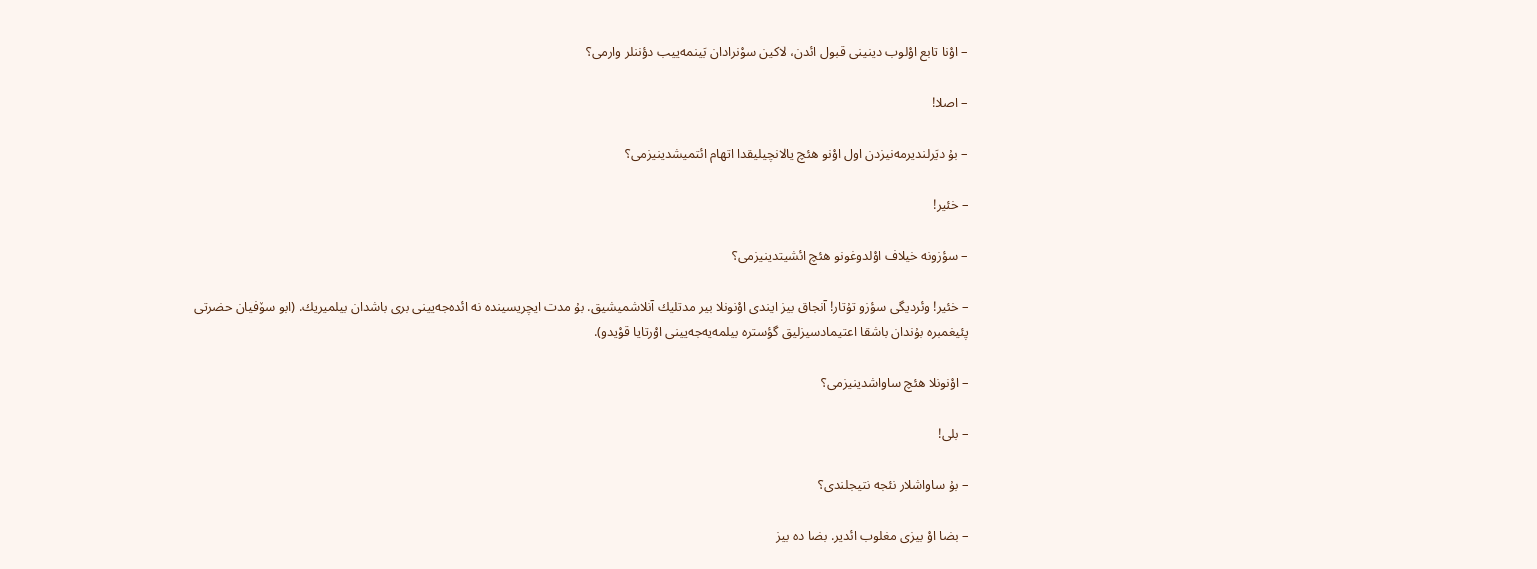– اوْنا تابع اوْلوب دینینی قبول ائدن، لاكین سوْنرادان بَینمه‌ییب دؤننلر وارمی؟

– اصلا!

– بۇ دیَرلندیرمه‌نیزدن اول اوْنو هئچ یالانچیلیقدا اتهام ائتمیشدینیزمی؟

– خئیر!

– سؤزونه خیلاف اوْلدوغونو هئچ ائشیتدینیزمی؟

– خئیر! وئردیگی سؤزو تۇتار! آنجاق بیز ایندی اوْنونلا بیر مدتلیك آنلاشمیشیق. بۇ مدت ایچریسینده نه ائده‌جه‌یینی بری باشدان بیلمیریك. (ابو سۆفیان حضرتی پئیغمبره بۇندان باشقا اعتیمادسیزلیق گؤستره بیلمه‌یه‌جه‌یینی اوْرتایا قوْیدو).

– اوْنونلا هئچ ساواشدینیزمی؟

– بلی!

– بۇ ساواشلار نئجه نتیجلندی؟

– بضا اوْ بیزی مغلوب ائدیر. بضا ده بیز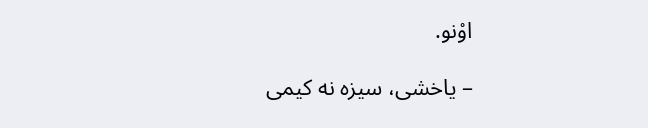اوْنو.

– یاخشی، سیزه نه كیمی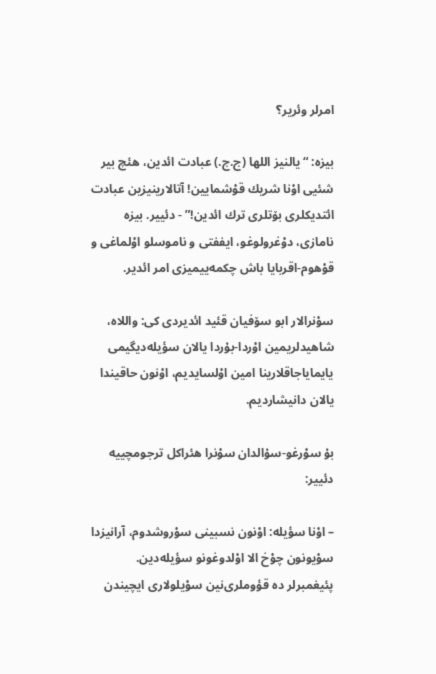امرلر وئریر؟

بیزه: “یالنیز اللها (ج.ج.) عبادت ائدین، هئچ بیر شئیی اوْنا شریك قوْشمایین! آتالارینیزین عبادت ائتدیكلری بۆتلری ترك ائدین!” - دئییر. بیزه نامازی، دوْغرولوغو، ایففتی و ناموسلو اوْلماغی و قوْهوم-اقربایا باش چكمه‌ییمیزی امر ائدیر.

سوْنرالار ابو سۆفیان قئید ائدیردی كی: واللاه، شاهیدلریمین اوْردا-بۇردا یالان سؤیله‌دیگیمی یایمایاجاقلارینا امین اوْلسایدیم، اوْنون حاقیندا یالان دانیشاردیم.

بۇ سوْرغو-سۇالدان سوْنرا هئراكل ترجومچییه دئییر:

– اوْنا سؤیله: اوْنون نسبینی سوْروشدوم، آرانیزدا سوْیونون چوْخ الا اوْلدوغونو سؤیله‌دین. پئیغمبرلر ده قؤوملری‌نین سوْیلولاری ایچیندن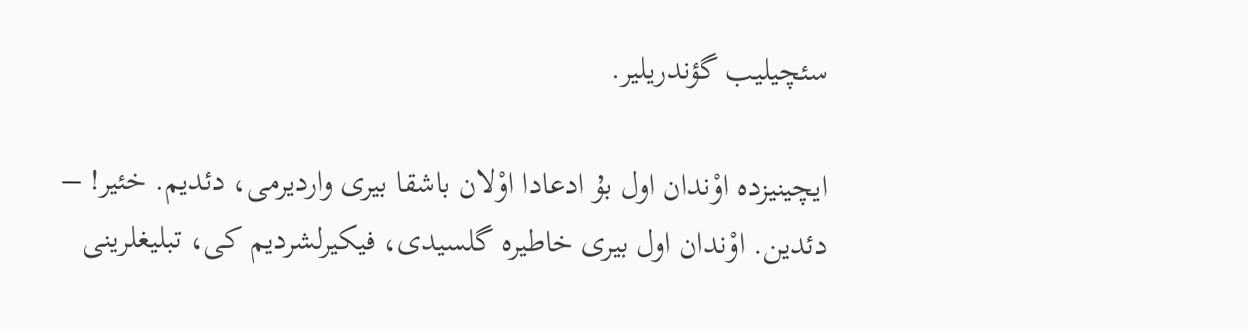سئچیلیب گؤندریلیر.

ایچینیزده اوْندان اول بۇ ادعادا اوْلان باشقا بیری واردیرمی، دئدیم. خئیر! – دئدین. اوْندان اول بیری خاطیره گلسیدی، فیكیرلشردیم كی، تبلیغلرینی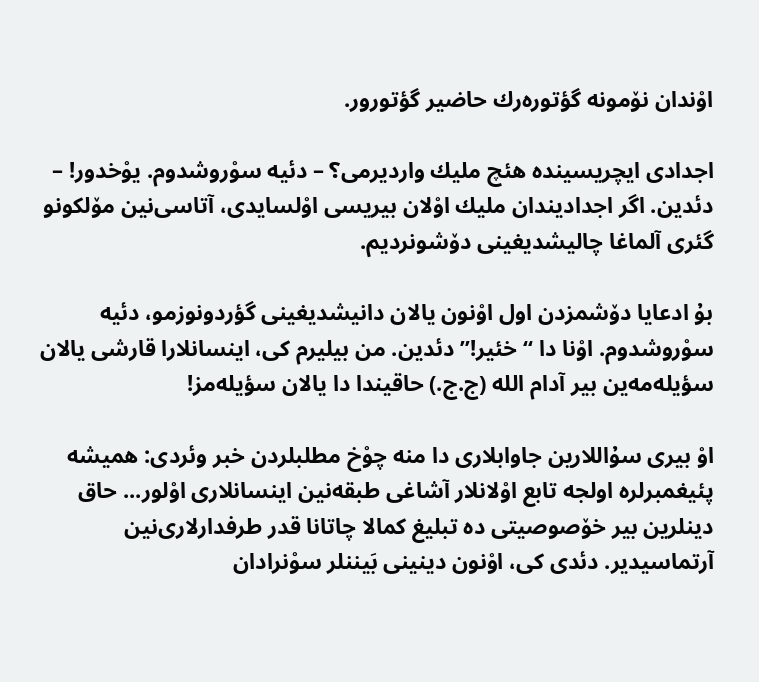اوْندان نۆمونه گؤتوره‌رك حاضیر گؤتورور.

اجدادی ایچریسینده هئچ ملیك واردیرمی؟ – دئیه سوْروشدوم. یوْخدور! – دئدین. اگر اجدادیندان ملیك اوْلان بیریسی اوْلسایدی، آتاسی‌نین مۆلكونو گئری آلماغا چالیشدیغینی دۆشونردیم.

بۇ ادعایا دۆشمزدن اول اوْنون یالان دانیشدیغینی گؤردونوزمو، دئیه سوْروشدوم. اوْنا دا “خئیر!” دئدین. من بیلیرم كی، اینسانلارا قارشی یالان سؤیله‌مه‌ین بیر آدام الله (ج.ج.) حاقیندا دا یالان سؤیله‌مز!

اوْ بیری سۇاللارین جاوابلاری دا منه چوْخ مطلبلردن خبر وئردی: همیشه پئیغمبرلره اولجه تابع اوْلانلار آشاغی طبقه‌نین اینسانلاری اوْلور... حاق دینلرین بیر خۆصوصیتی ده تبلیغ كمالا چاتانا قدر طرفدارلاری‌نین آرتماسیدیر. دئدی كی، اوْنون دینینی بَیننلر سوْنرادان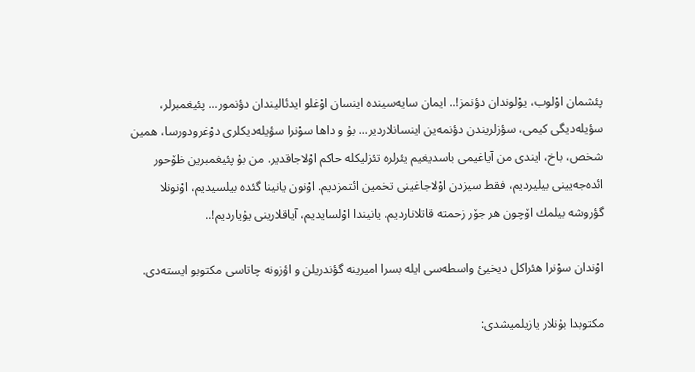پئشمان اوْلوب، یوْلوندان دؤنمز!.. ایمان سایه‌سینده اینسان اوْغلو ایدئالیندان دؤنمور... پئیغمبرلر، سؤیله‌دیگی كیمی، سؤزلریندن دؤنمه‌ین اینسانلاردیر... بۇ و داها سوْنرا سؤیله‌دیكلری دوْغرودورسا، همین شخص، باخ، ایندی من آیاغیمی باسدیغیم یئرلره تئزلیكله حاكم اوْلاجاقدیر. من بۇ پئیغمبرین ظۆحور ائده‌جه‌یینی بیلیردیم، فقط سیزدن اوْلاجاغینی تخمین ائتمزدیم. اوْنون یانینا گئده بیلسیدیم، اوْنونلا گؤروشه بیلمك اۆچون هر جۆر زحمته قاتلاناردیم. یانیندا اوْلسایدیم، آیاقلارینی یۇیاردیم!..

اوْندان سوْنرا هئراكل دیخیئ واسطه‌سی ایله بسرا امیرینه گؤندریلن و اؤزونه چاتاسی مكتوبو ایسته‌دی.

مكتوبدا بۇنلار یازیلمیشدی: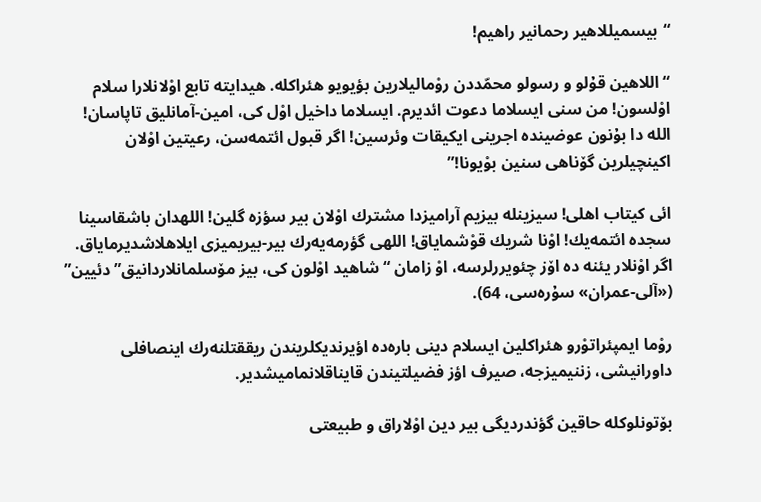“بیسمیللاهیر رحمانیر راهیم!

“اللاهین قۇلو و رسولو محمّددن روْمالیلارین بؤیویو هئراكله. هیدایته تابع اوْلانلارا سلام اوْلسون! من سنی ایسلاما دعوت ائدیرم. ایسلاما داخیل اوْل كی، امین-آمانلیق تاپاسان! الله دا بۇنون عوضینده اجرینی ایكیقات وئرسین! اگر قبول ائتمه‌سن، رعیتین اوْلان اكینچیلرین گۆناهی سنین بوْیونا!”

ائی كیتاب اهلی! سیزینله بیزیم آرامیزدا مشترك اوْلان بیر سؤزه گلین! اللهدان باشقاسینا سجده ائتمه‌یك! اوْنا شریك قوْشمایاق! اللهی گؤرمه‌یه‌رك بیر-بیریمیزی ایلاهلاشدیرمایاق. اگر اوْنلار یئنه ده اۆز چئویررلرسه، اوْ زامان “شاهید اوْلون كی، بیز مۆسلمانلاردانیق” دئیین” («آلی-عمران» سۇره‌سی، 64).

روْما ایمپئراتوْرو هئراكلین ایسلام دینی باره‌ده اؤیرندیكلریندن ریققتلنه‌رك اینصافلی داورانیشی، زننیمیزجه، صیرف اؤز فضیلتیندن قایناقلانمامیشدیر.

بۆتونلوكله حاقین گؤندردیگی بیر دین اوْلاراق و طبیعتی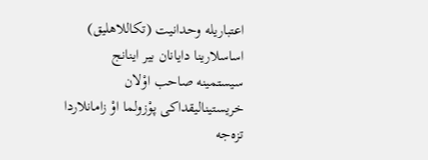اعتباریله وحدانیت (تكاللاهلیق) اساسلارینا دایانان بیر اینانج سیستمینه صاحب اوْلان خریستینالیقداكی پوْزولما اوْ زامانلاردا تزه‌جه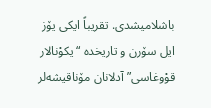باشلامیشدی. تقریباً ایكی یۆز ایل سۆرن و تاریخده “یكوْنالار قوْوغاسی” آدلانان مۆناقیشه‌لر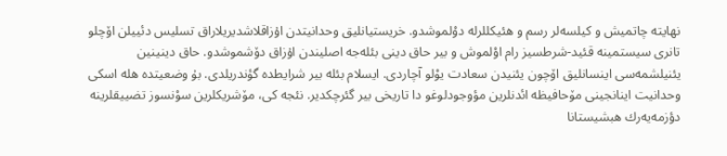نهایته چاتمیش و كیلسه‌لر رسم و هئیكللرله دوْلموشدو. خریستیانلیق وحدانیتدن اۇزاقلاشدیریلاراق تسلیس دئییلن اۆچلو تانری سیستمینه قئید-شرطسیز رام اوْلموش و بیر حاق دینی بئله‌جه اصلیندن اۇزاق دۆشموشدو. حاق دینینین یئنیلشمه‌سی اینسانلیق اۆچون یئنیدن سعادت یوْلو آچاردی. ایسلام بئله بیر شرایطده گؤندریلدی. بۇ وضعیتده هله اسكی وحدانیت اینانجینی مۆحافیظه‌ ائدنلرین مؤوجودلوغو دا تاریخی بیر گئرچكدیر. نئجه كی، مۆشریكلرین سوْنسوز تضییقلرینه دؤزمه‌یه‌رك هبشیستانا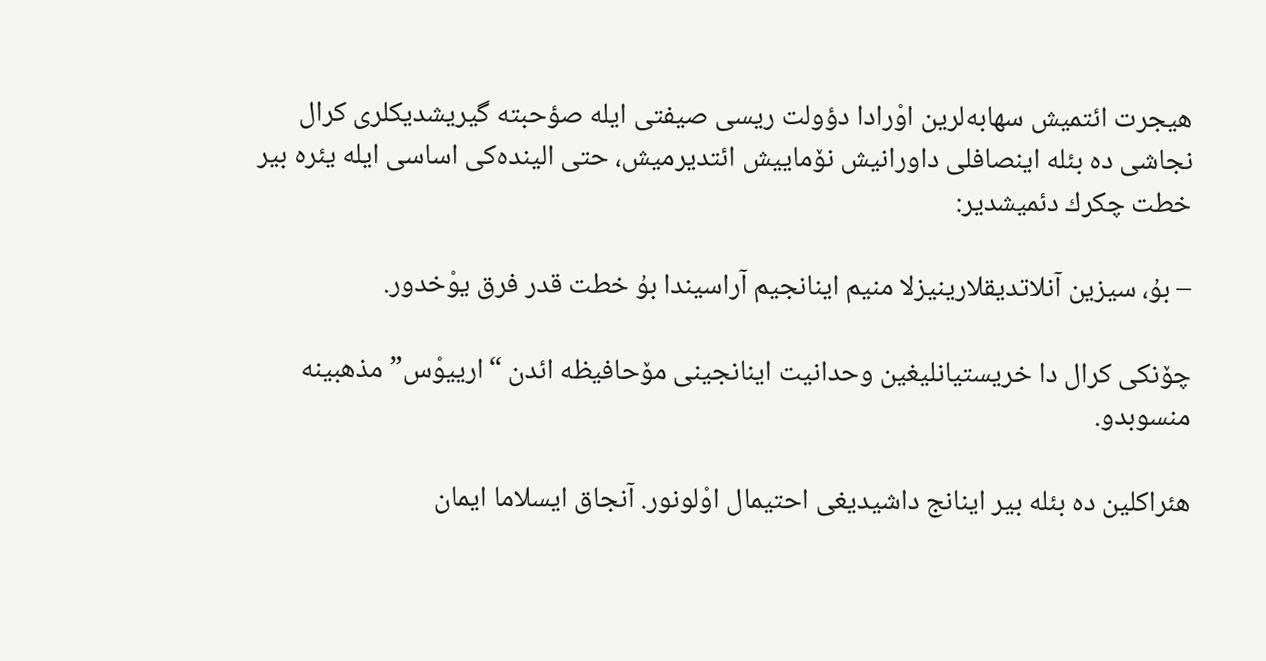هیجرت ائتمیش سهابه‌لرین اوْرادا دؤولت ریسی صیفتی ایله صؤحبته گیریشدیكلری كرال نجاشی ده بئله اینصافلی داورانیش نۆماییش ائتدیرمیش، حتی الینده‌كی اساسی ایله یئره بیر خطت چكرك دئمیشدیر:

– بۇ، سیزین آنلاتدیقلارینیزلا منیم اینانجیم آراسیندا بۇ خطت قدر فرق یوْخدور.

چۆنكی كرال دا خریستیانلیغین وحدانیت اینانجینی مۆحافیظه‌ ائدن “ارییوْس” مذهبینه منسوبدو.

هئراكلین ده بئله بیر اینانج داشیدیغی احتیمال اوْلونور. آنجاق ایسلاما ایمان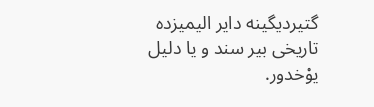گتیردیگینه دایر الیمیزده تاریخی بیر سند و یا دلیل یوْخدور.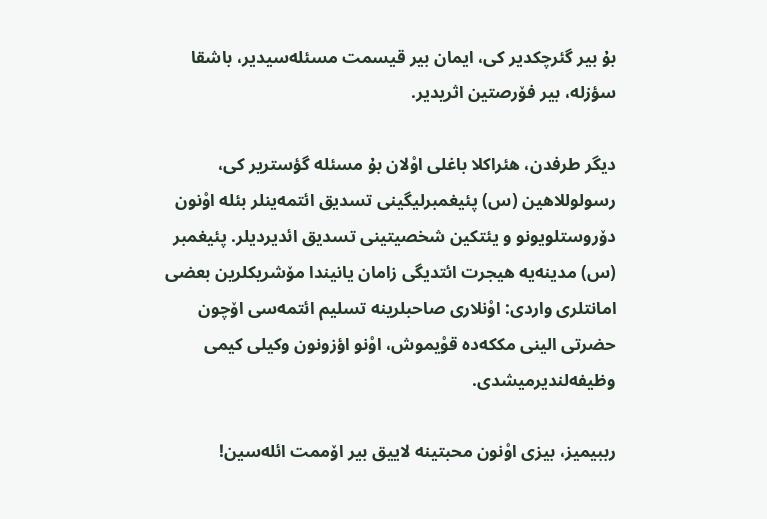بۇ بیر گئرچكدیر كی، ایمان بیر قیسمت مسئله‌سیدیر، باشقا سؤزله، بیر فۆرصتین اثریدیر.

دیگر طرفدن، هئراكلا باغلی اوْلان بۇ مسئله‌ گؤستریر كی، رسولوللاهین (س) پئیغمبرلیگینی تسدیق ائتمه‌ینلر بئله اوْنون دۆروستلویونو و یئتكین شخصیتینی تسدیق ائدیردیلر. پئیغمبر (س) مدینه‌یه هیجرت ائتدیگی زامان یانیندا مۆشریكلرین بعضی امانتلری واردی: اوْنلاری صاحبلرینه تسلیم ائتمه‌سی اۆچون حضرتی الینی مككه‌ده قوْیموش، اوْنو اؤزونون وكیلی كیمی وظیفه‌لندیرمیشدی.

رببیمیز، بیزی اوْنون محبتینه لاییق بیر اۆممت ائله‌سین!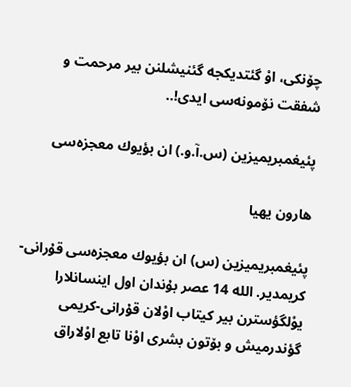چۆنكی، اوْ گئتدیكجه گئنیشلنن بیر مرحمت و شفقت نۆمونه‌سی ایدی!..

پئیغمبریمیزین (س.آ.و.) ان بؤیوك معجزه‌سی

هارون یهیا

پئیغمبریمیزین (س) ان بؤیوك معجزه‌سی قۇرانی-كریمدیر. الله 14 عصر بۇندان اول اینسانلارا یوْلگؤسترن بیر كیتاب اوْلان قۇرانی-كریمی گؤندرمیش و بۆتون بشری اوْنا تابع اوْلاراق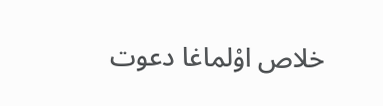خلاص اوْلماغا دعوت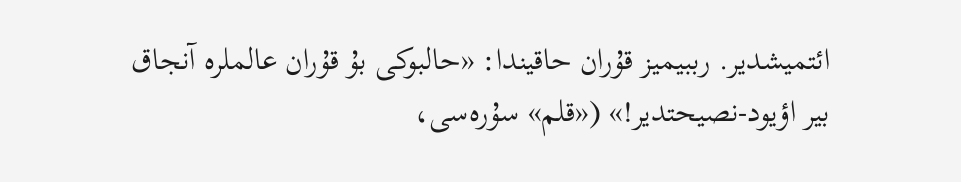ائتمیشدیر. رببیمیز قۇران حاقیندا: «حالبوكی بۇ قۇران عالملره آنجاق بیر اؤیود-نصیحتدیر!» («قلم» سۇره‌سی،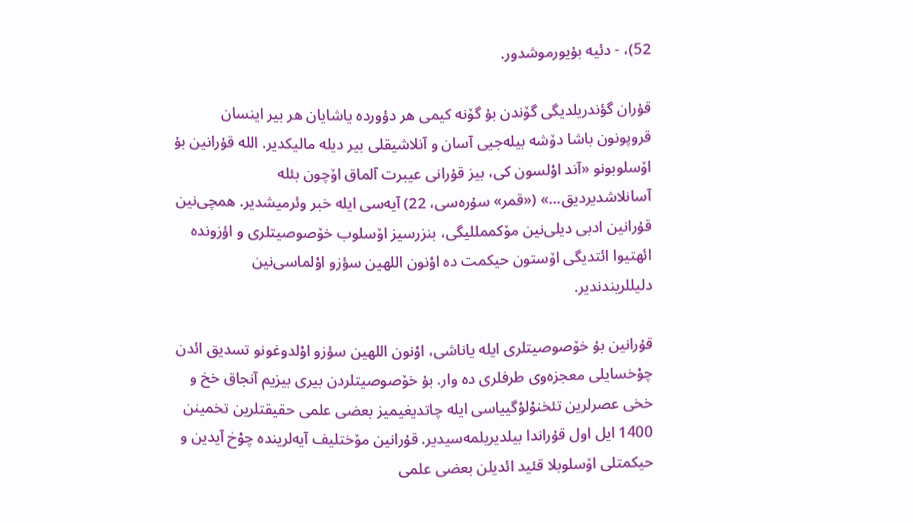52)، - دئیه بۇیورموشدور.

قۇران گؤندریلدیگی گۆندن بۇ گۆنه كیمی هر دؤورده یاشایان هر بیر اینسان قروپونون باشا دۆشه بیله‌جیی آسان و آنلاشیقلی بیر دیله مالیكدیر. الله قۇرانین بۇ اۆسلوبونو «آند اوْلسون كی، بیز قۇرانی عیبرت آلماق اۆچون بئله آسانلاشدیردیق...» («قمر» سۇره‌سی، 22) آیه‌سی ایله خبر وئرمیشدیر. همچی‌نین قۇرانین ادبی دیلی‌نین مۆكممللیگی، بنزرسیز اۆسلوب خۆصوصیتلری و اؤزونده ائهتیوا ائتدیگی اۆستون حیكمت ده اوْنون اللهین سؤزو اوْلماسی‌نین دلیللریندندیر.

قۇرانین بۇ خۆصوصیتلری ایله یاناشی، اوْنون اللهین سؤزو اوْلدوغونو تسدیق ائدن چوْخسایلی معجزه‌وی طرفلری ده وار. بۇ خۆصوصیتلردن بیری بیزیم آنجاق خخ و خخی عصرلرین تئخنوْلوْگییاسی ایله چاتدیغیمیز بعضی علمی حقیقتلرین تخمینن 1400 ایل اول قۇراندا بیلدیریلمه‌سیدیر. قۇرانین مۆختلیف آیه‌لرینده چوْخ آیدین و حیكمتلی اۆسلوبلا قئید ائدیلن بعضی علمی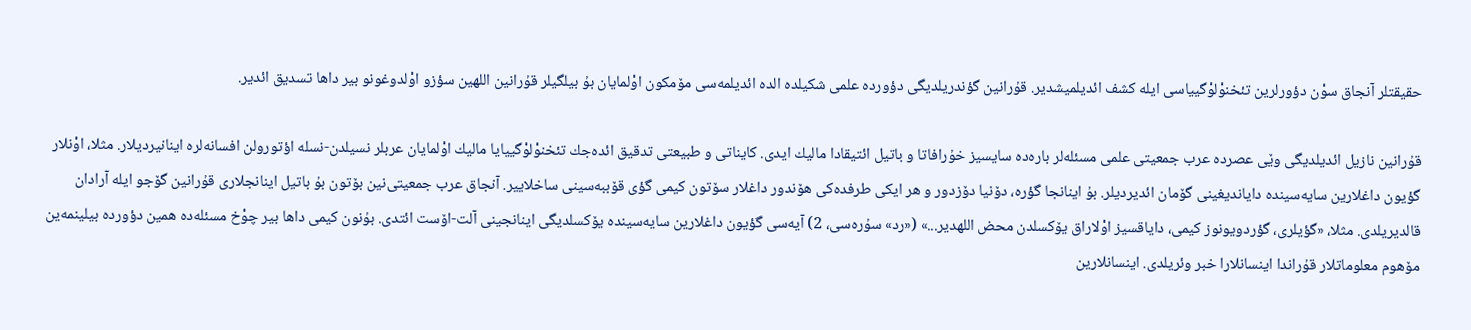حقیقتلر آنجاق سوْن دؤورلرین تئخنوْلوْگییاسی ایله كشف ائدیلمیشدیر. قۇرانین گؤندریلدیگی دؤورده علمی شكیلده الده ائدیلمه‌سی مۆمكون اوْلمایان بۇ بیلگیلر قۇرانین اللهین سؤزو اوْلدوغونو بیر داها تسدیق ائدیر.

قۇرانین نازیل ائدیلدیگی وێی عصرده عرب جمعیتی علمی مسئله‌لر باره‌ده سایسیز خۇرافاتا و باتیل ائتیقادا مالیك ایدی. كایناتی و طبیعتی تدقیق ائده‌جك تئخنوْلوْگییایا مالیك اوْلمایان عربلر نسیلدن-نسله اؤتورولن افسانه‌لره اینانیردیلار. مثلا، اوْنلار گؤیون داغلارین سایه‌سینده دایاندیغینی گۆمان ائدیردیلر. بۇ اینانجا گؤره، دۆنیا دۆزدور و هر ایكی طرفده‌كی هۆندور داغلار سۆتون كیمی گؤی قۆببه‌سینی ساخلاییر. آنجاق عرب جمعیتی‌نین بۆتون بۇ باتیل اینانجلاری قۇرانین گۆجو ایله آرادان قالدیریلدی. مثلا، «گؤیلری، گؤردویونوز كیمی، دایاقسیز اوْلاراق یۆكسلدن محض اللهدیر...» («رد» سۇره‌سی، 2) آیه‌سی گؤیون داغلارین سایه‌سینده یۆكسلدیگی اینانجینی آلت-اۆست ائتدی. بۇنون كیمی داها بیر چوْخ مسئله‌ده همین دؤورده بیلینمه‌ین مۆهوم معلوماتلار قۇراندا اینسانلارا خبر وئریلدی. اینسانلارین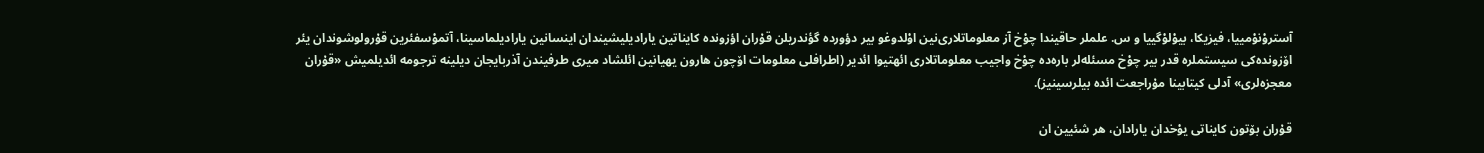آستروْنوْمییا، فیزیكا، بیوْلوْگییا و س. علملر حاقیندا چوْخ آز معلوماتلاری‌نین اوْلدوغو بیر دؤورده گؤندریلن قۇران اؤزونده كایناتین یارادیلیشیندان اینسانین یارادیلماسینا، آتموْسفئرین قۇرولوشوندان یئر اۆزونده‌كی سیستملره قدر بیر چوْخ مسئله‌لر باره‌ده چوْخ واجیب معلوماتلاری ائهتیوا ائدیر (اطرافلی معلومات اۆچون هارون یهیانین ائلشاد میری طرفیندن آذربایجان دیلینه ترجومه ائدیلمیش «قۇران معجزه‌لری» آدلی كیتابینا مۇراجعت ائده بیلرسینیز).

قۇران بۆتون كایناتی یوْخدان یارادان، هر شئیین ان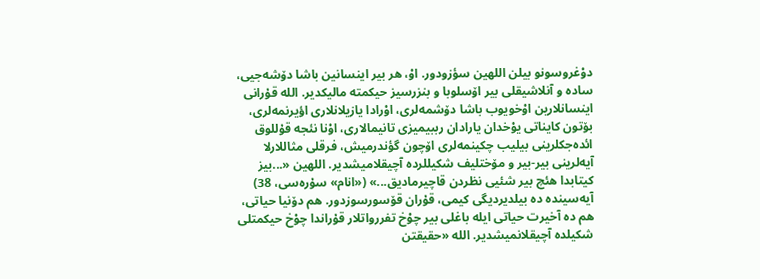دوْغروسونو بیلن اللهین سؤزودور. اوْ، هر بیر اینسانین باشا دۆشه‌جیی، ساده و آنلاشیقلی بیر اۆسلوبا و بنزرسیز حیكمته مالیكدیر. الله قۇرانی اینسانلارین اوْخویوب باشا دۆشمه‌لری، اوْرادا یازیلانلاری اؤیرنمه‌لری، بۆتون كایناتی یوْخدان یارادان رببیمیزی تانیمالاری، اوْنا نئجه قۇللوق ائده‌جكلرینی بیلیب چكینمه‌لری اۆچون گؤندرمیش، فرقلی مثاللارلا آیه‌لرینی بیر-بیر و مۆختلیف شكیللرده آچیقلامیشدیر. اللهین «...بیز كیتابدا هئچ بیر شئیی نظردن قاچیرمادیق...» («انام» سۇره‌سی، 38) آیه‌سینده ده بیلدیردیگی كیمی، قۇران قۆسورسوزدور. هم دۆنیا حیاتی، هم ده آخیرت حیاتی ایله باغلی بیر چوْخ تفررواتلار قۇراندا چوْخ حیكمتلی شكیلده آچیقلانمیشدیر. الله «حقیقتن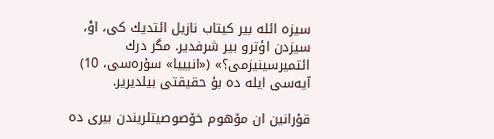سیزه ائله بیر كیتاب نازیل ائتدیك كی، اوْ، سیزدن اؤترو بیر شرفدیر. مگر درك ائتمیرسینیزمی؟» («انبییا» سۇره‌سی، 10) آیه‌سی ایله ده بۇ حقیقتی بیلدیریر.

قۇرانین ان مۆهوم خۆصوصیتلریندن بیری ده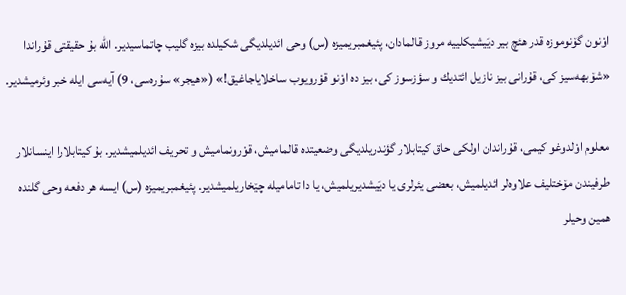اوْنون گۆنوموزه قدر هئچ بیر دیَیشیكلییه مروز قالمادان، پئیغمبریمیزه (س) وحی ائدیلدیگی شكیلده بیزه گلیب چاتماسیدیر. الله بۇ حقیقتی قۇراندا «شۆبهه‌سیز كی، قۇرانی بیز نازیل ائتدیك و سؤزسوز كی، بیز ده اوْنو قوْرویوب ساخلایاجاغیق!» («هیجر» سۇره‌سی، 9) آیه‌سی ایله خبر وئرمیشدیر.

معلوم اوْلدوغو كیمی، قۇراندان اولكی حاق كیتابلار گؤندریلدیگی وضعیتده قالمامیش، قوْرونمامیش و تحریف ائدیلمیشدیر. بۇ كیتابلارا اینسانلار طرفیندن مۆختلیف علاوه‌لر ائدیلمیش، بعضی یئرلری یا دیَیشدیریلمیش، یا دا تامامیله چێخاریلمیشدیر. پئیغمبریمیزه (س) ایسه هر دفعه‌ وحی گلنده همین وحیلر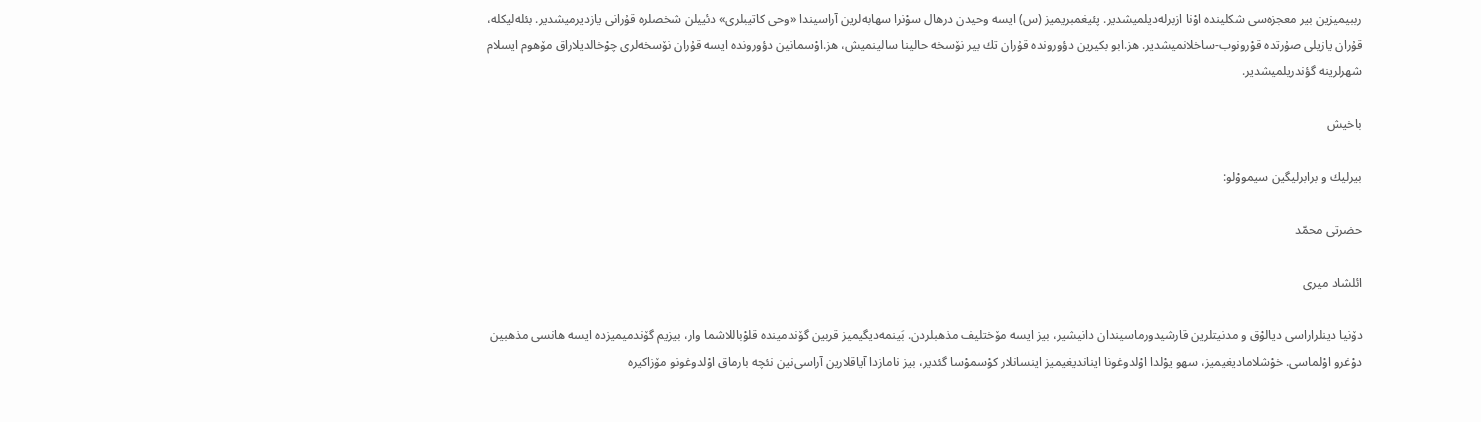رببیمیزین بیر معجزه‌سی شكلینده اوْنا ازبرله‌دیلمیشدیر. پئیغمبریمیز (س) ایسه وحیدن درهال سوْنرا سهابه‌لرین آراسیندا «وحی كاتیبلری» دئییلن شخصلره قۇرانی یازدیرمیشدیر. بئله‌لیكله، قۇران یازیلی صۇرتده قوْرونوب-ساخلانمیشدیر. هز.ابو بكیرین دؤورونده قۇران تك بیر نۆسخه حالینا سالینمیش، هز.اوْسمانین دؤورونده ایسه قۇران نۆسخه‌لری چوْخالدیلاراق مۆهوم ایسلام شهرلرینه گؤندریلمیشدیر.

باخیش

بیرلیك و برابرلیگین سیمووْلو:

حضرتی محمّد

ائلشاد میری

دۆنیا دینلراراسی دیالوْق و مدنیتلرین قارشیدورماسیندان دانیشیر، بیز ایسه مۆختلیف مذهبلردن. بَینمه‌دیگیمیز قربین گۆندمینده قلوْباللاشما وار، بیزیم گۆندمیمیزده ایسه هانسی مذهبین دوْغرو اوْلماسی. خوْشلامادیغیمیز، سهو یوْلدا اوْلدوغونا ایناندیغیمیز اینسانلار كوْسموْسا گئدیر، بیز نامازدا آیاقلارین آراسی‌نین نئچه بارماق اوْلدوغونو مۆزاكیره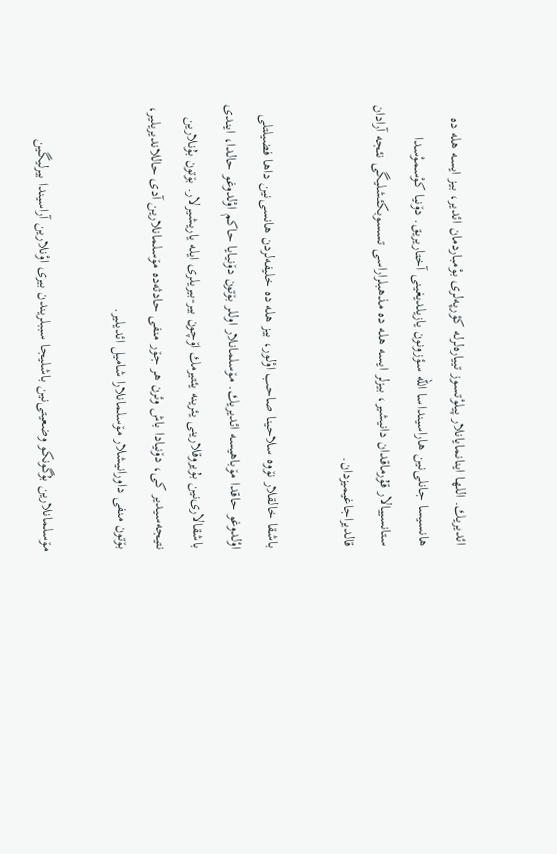ائدیریك. اللها اینانمایانلار پیلوْتسوز تییاره‌لرله كؤرپه‌لری بوْمباردمان ائدیر، بیز ایسه هله ده هانسیسا جانلی‌نین هاراسینداسا الله سؤزونون یازیلدیغینی آختاریریق. دۆنیا كوْسموْسدا ستانسییالار قۇرماقدان دانیشیر، بیزلر ایسه هله ده مذهبلراراسی تسسوبكئشلیگی نئجه آرادان قالدیراجاغیمیزدان.

باشقا خالقلار نۆوه سلاحینا صاحب اوْلور، بیز هله ده خلیفه‌لردن هانسی‌نین داها فضیلتلی اوْلدوغو حاقدا مۆباهیسه ائدیریك. مۆسلمانلار اوللر بۆتون دۆنیایا حاكم اوْلدوغو حالدا، ایندی باشقالاری‌نین بۇیروقلارینی یئرینه یئتیرمك اۆچون بیر-بیریلری ایله یاریشیرلار. بۆتون بۇنلارین نتیجه‌سیدیر كی، دۆنیادا باش وئرن هر جۆر منفی حادثه‌ده مۆسلمانلارین آدی حاللاندیریلیر، بۆتون منفی داورانیشلار مۆسلمانلارا شامیل ائدیلیر.

مۆسلمانلارین بۇگونكو وضعیتی‌نین باشلیجا سببلریندن بیری اوْنلارین آراسیندا بیرلیگین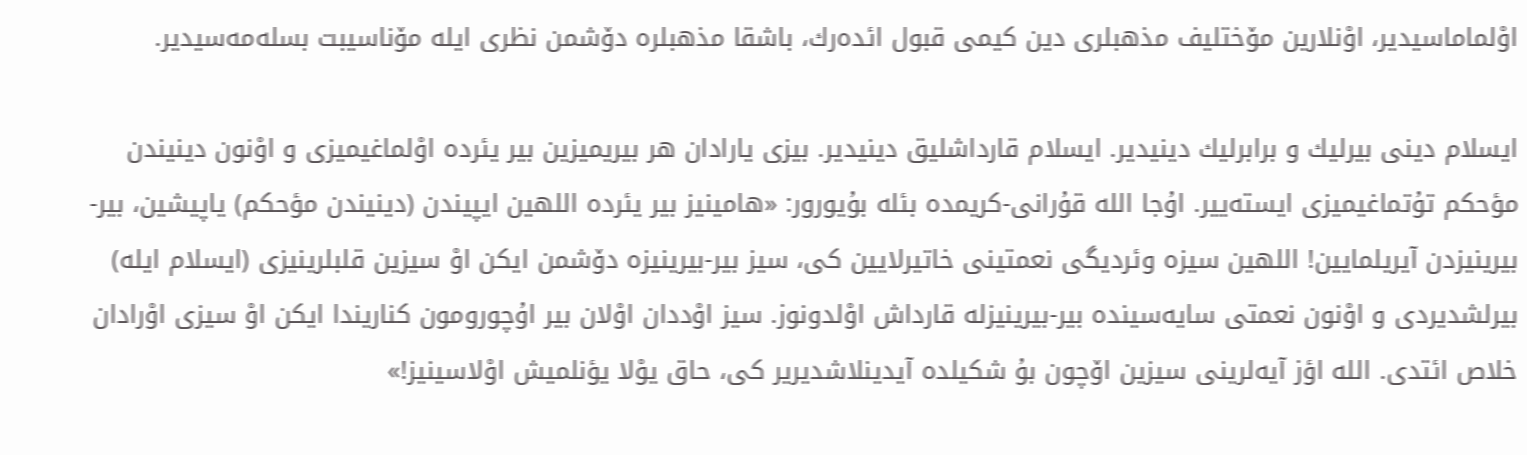اوْلماماسیدیر، اوْنلارین مۆختلیف مذهبلری دین كیمی قبول ائده‌رك، باشقا مذهبلره دۆشمن نظری ایله مۆناسیبت بسله‌مه‌سیدیر.

ایسلام دینی بیرلیك و برابرلیك دینیدیر. ایسلام قارداشلیق دینیدیر. بیزی یارادان هر بیریمیزین بیر یئرده اوْلماغیمیزی و اوْنون دینیندن مؤحكم تۇتماغیمیزی ایسته‌ییر. اۇجا الله قۇرانی-كریمده بئله بۇیورور: «هامینیز بیر یئرده اللهین ایپیندن (دینیندن مؤحكم) یاپیشین، بیر-بیرینیزدن آیریلمایین! اللهین سیزه وئردیگی نعمتینی خاتیرلایین كی، سیز بیر-بیرینیزه دۆشمن ایكن اوْ سیزین قلبلرینیزی (ایسلام ایله) بیرلشدیردی و اوْنون نعمتی سایه‌سینده بیر-بیرینیزله قارداش اوْلدونوز. سیز اوْددان اوْلان بیر اۇچورومون كناریندا ایكن اوْ سیزی اوْرادان خلاص ائتدی. الله اؤز آیه‌لرینی سیزین اۆچون بۇ شكیلده آیدینلاشدیریر كی، حاق یوْلا یؤنلمیش اوْلاسینیز!»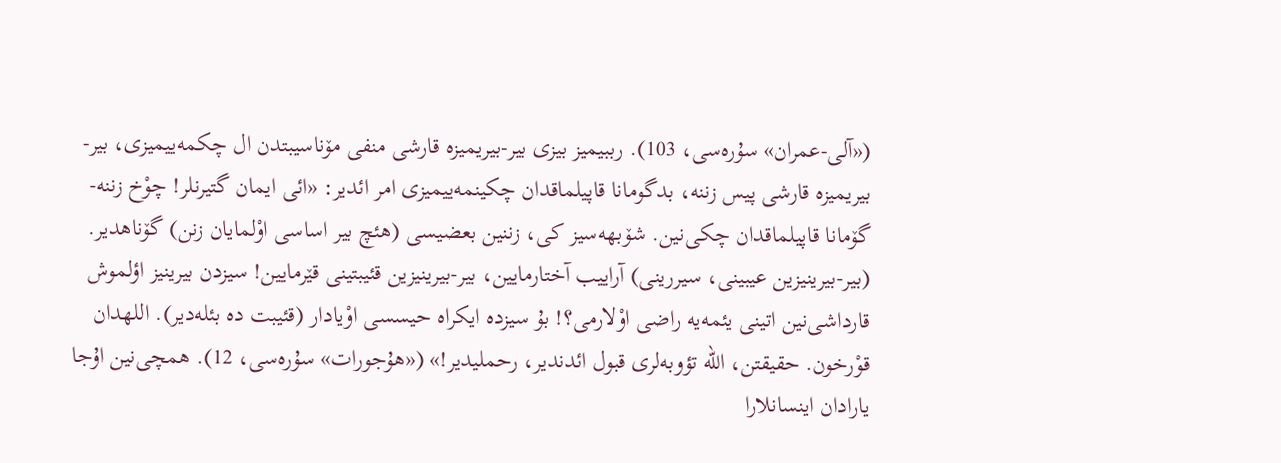(«آلی-عمران» سۇره‌سی، 103). رببیمیز بیزی بیر-بیریمیزه قارشی منفی مۆناسیبتدن ال چكمه‌ییمیزی، بیر-بیریمیزه قارشی پیس زننه، بدگومانا قاپیلماقدان چكینمه‌ییمیزی امر ائدیر: «ائی ایمان گتیرنلر! چوْخ زننه-گۆمانا قاپیلماقدان چكی‌نین. شۆبهه‌سیز كی، زننین بعضیسی (هئچ بیر اساسی اوْلمایان زنن) گۆناهدیر. (بیر-بیرینیزین عیبینی، سیررینی) آراییب آختارمایین، بیر-بیرینیزین قئیبتینی قێرمایین! سیزدن بیرینیز اؤلموش قارداشی‌نین اتینی یئمه‌یه راضی اوْلارمی؟! بۇ سیزده ایكراه حیسسی اوْیادار (قئیبت ده بئله‌دیر). اللهدان قوْرخون. حقیقتن، الله تؤوبه‌لری قبول ائدندیر، رحملیدیر!» («هۇجورات» سۇره‌سی، 12). همچی‌نین اۇجا یارادان اینسانلارا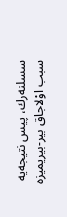سسلنه‌رك، پیس نتیجه‌یه سبب اوْلاجاق بیر-بیریمیزه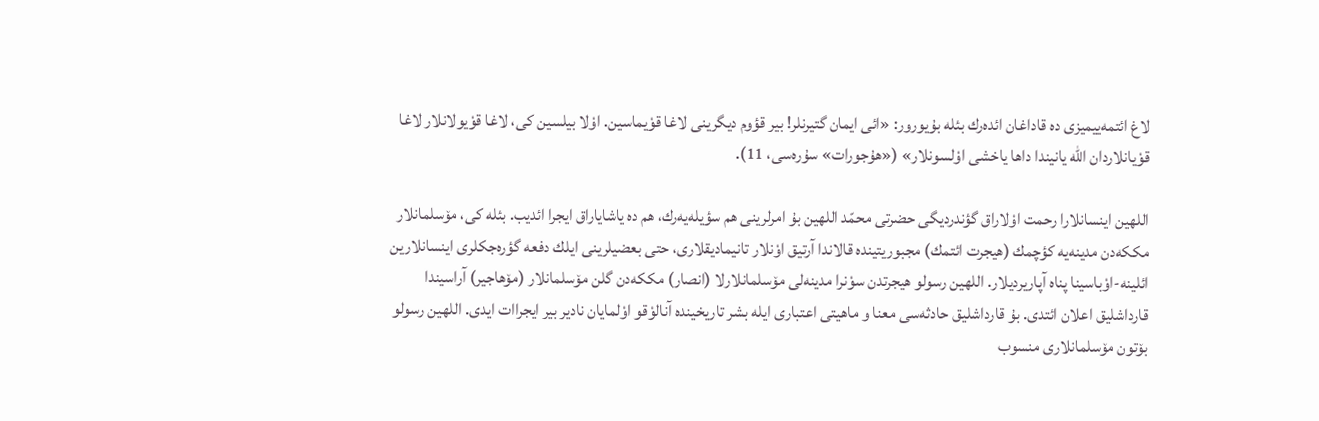لاغ ائتمه‌ییمیزی ده قاداغان ائده‌رك بئله بۇیورور: «ائی ایمان گتیرنلر! بیر قؤوم دیگرینی لاغا قوْیماسین. اوْلا بیلسین كی، لاغا قوْیولانلار لاغا قوْیانلاردان الله یانیندا داها یاخشی اوْلسونلار» («هۇجورات» سۇره‌سی، 11).

اللهین اینسانلارا رحمت اوْلاراق گؤندردیگی حضرتی محمّد اللهین بۇ امرلرینی هم سؤیله‌یه‌رك، هم ده یاشایاراق ایجرا ائدیب. بئله كی، مۆسلمانلار مككه‌دن مدینه‌یه كؤچمك (هیجرت ائتمك) مجبوریتینده قالاندا آرتیق اوْنلار تانیمادیقلاری، حتی بعضیلرینی ایلك دفعه‌ گؤره‌جكلری اینسانلارین ائلینه-اوْباسینا پناه آپاریردیلار. اللهین رسولو هیجرتدن سوْنرا مدینه‌لی مۆسلمانلارلا (انصار) مككه‌دن گلن مۆسلمانلار (مۆهاجیر) آراسیندا قارداشلیق اعلان ائتدی. بۇ قارداشلیق حادثه‌سی معنا و ماهیتی اعتباری ایله بشر تاریخینده آنالوْقو اوْلمایان نادیر بیر ایجراات ایدی. اللهین رسولو بۆتون مۆسلمانلاری منسوب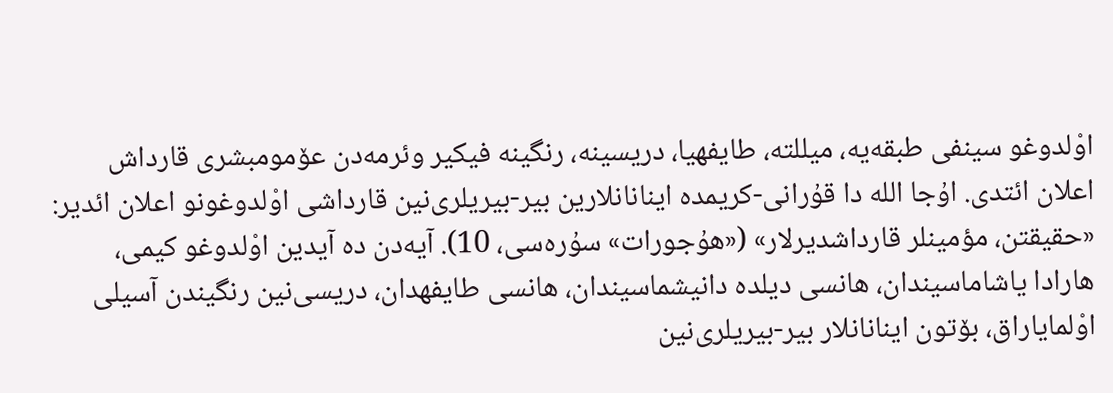اوْلدوغو سینفی طبقه‌یه، میللته، طایفهیا، دریسینه، رنگینه فیكیر وئرمه‌دن عۆمومبشری قارداش اعلان ائتدی. اۇجا الله دا قۇرانی-كریمده اینانانلارین بیر-بیریلری‌نین قارداشی اوْلدوغونو اعلان ائدیر: «حقیقتن، مؤمینلر قارداشدیرلار» («هۇجورات» سۇره‌سی، 10). آیه‌دن ده آیدین اوْلدوغو كیمی، هارادا یاشاماسیندان، هانسی دیلده دانیشماسیندان، هانسی طایفهدان، دریسی‌نین رنگیندن آسیلی اوْلمایاراق، بۆتون اینانانلار بیر-بیریلری‌نین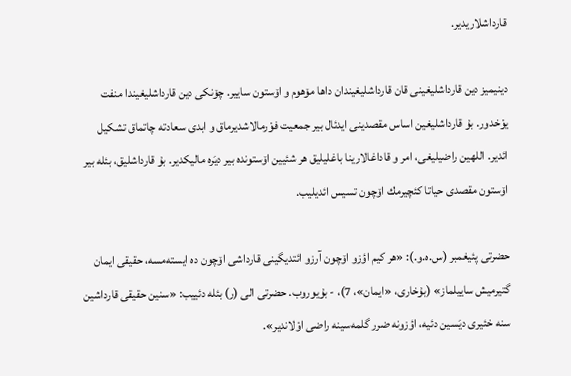قارداشلاریدیر.

دینیمیز دین قارداشلیغینی قان قارداشلیغیندان داها مۆهوم و اۆستون ساییر. چۆنكی دین قارداشلیغیندا منفت یوْخدور. بۇ قارداشلیغین اساس مقصدینی ایدئال بیر جمعیت فوْرمالاشدیرماق و ابدی سعادته چاتماق تشكیل ائدیر. اللهین راضیلیغی، امر و قاداغالارینا باغلیلیق هر شئیین اۆستونده بیر دیَره مالیكدیر. بۇ قارداشلیق، بئله بیر اۆستون مقصدی حیاتا كئچیرمك اۆچون تسیس ائدیلیب.

حضرتی پئیغمبر (س.ه.و.): «هر كیم اؤزو اۆچون آرزو ائتدیگینی قارداشی اۆچون ده ایسته‌مسه، حقیقی ایمان گتیرمیش ساییلماز» (بۇخاری، «ایمان»، 7)، - بۇیوروب. حضرتی الی (ر) بئله دئییب: «سنین حقیقی قارداشین سنه خئیری دیَسین دئیه، اؤزونه ضرر گلمه‌سینه راضی اوْلاندیر».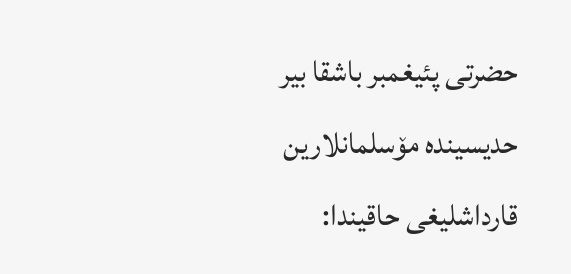حضرتی پئیغمبر باشقا بیر حدیسینده مۆسلمانلارین قارداشلیغی حاقیندا: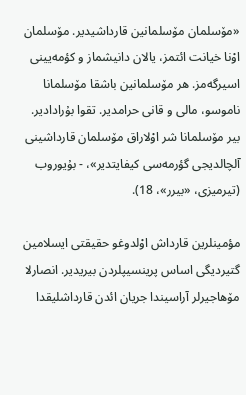«مۆسلمان مۆسلمانین قارداشیدیر. مۆسلمان اوْنا خیانت ائتمز، یالان دانیشماز و كؤمه‌یینی اسیرگه‌مز. هر مۆسلمانین باشقا مۆسلمانا ناموسو، مالی و قانی حرامدیر. تقوا بۇرادادیر. بیر مۆسلمانا شر اوْلاراق مۆسلمان قارداشینی آلچالدیجی گؤرمه‌سی كیفایتدیر»، - بۇیوروب (تیرمیزی، «بیرر»، 18).

مؤمینلرین قارداش اوْلدوغو حقیقتی ایسلامین گتیردیگی اساس پرینسیپلردن بیریدیر. انصارلا مۆهاجیرلر آراسیندا جریان ائدن قارداشلیقدا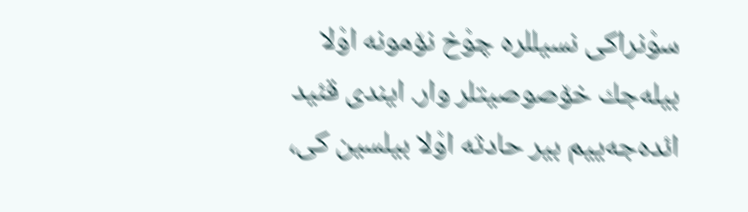سوْنراكی نسیللره چوْخ نۆمونه اوْلا بیله‌جك خۆصوصیتلر وار. ایندی قئید ائده‌جه‌ییم بیر حادثه‌ اوْلا بیلسین كی،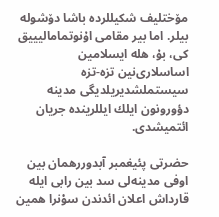مۆختلیف شكیللرده باشا دۆشوله بیلر. اما بیر مقامی اۇنوتمامالیییق كی، بۇ، هله ایسلامین اساسلاری‌نین تزه-تزه سیستملشدیریلدیگی مدینه دؤورونون ایلك ایللرینده جریان ائتمیشدی.

حضرتی پئیغمبر آبدوررهمان بین اوفی مدینه‌لی سد بین رابی ایله قارداش اعلان ائدندن سوْنرا همین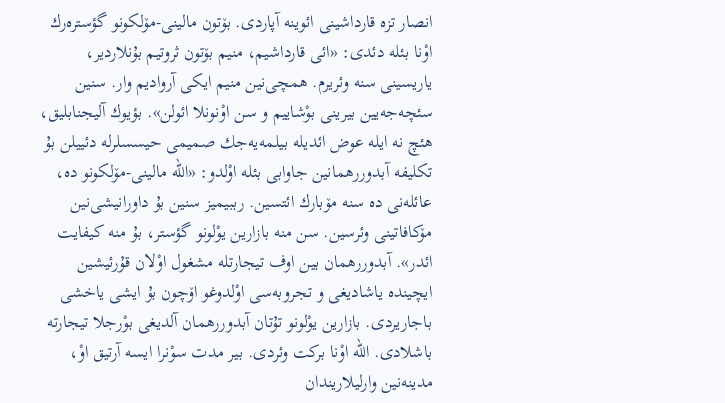انصار تزه قارداشینی ائوینه آپاردی. بۆتون مالینی-مۆلكونو گؤستره‌رك اوْنا بئله دئدی: «ائی قارداشیم، منیم بۆتون ثروتیم بۇنلاردیر، یاریسینی سنه وئریرم. همچی‌نین منیم ایكی آروادیم وار. سنین سئچه‌جه‌یین بیرینی بوْشاییم و سن اوْنونلا ائولن». بؤیوك آلیجنابلیق، هئچ نه ایله عوض ائدیله بیلمه‌یه‌جك صمیمی حیسسلرله دئییلن بۇ تكلیفه آبدوررهمانین جاوابی بئله اوْلدو: «الله مالینی-مۆلكونو ده، عائله‌نی ده سنه مۆبارك ائتسین. رببیمیز سنین بۇ داورانیشی‌نین مۆكافاتینی وئرسین. سن منه بازارین یوْلونو گؤستر، بۇ منه كیفایت ائدر». آبدوررهمان بین اوف تیجارتله مشغول اوْلان قۇرئیشین ایچینده یاشادیغی و تجروبه‌سی اوْلدوغو اۆچون بۇ ایشی یاخشی باجاریردی. بازارین یوْلونو تۇتان آبدوررهمان آلدیغی بوْرجلا تیجارته باشلادی. الله اوْنا بركت وئردی. بیر مدت سوْنرا ایسه آرتیق اوْ، مدینه‌نین وارلیلاریندان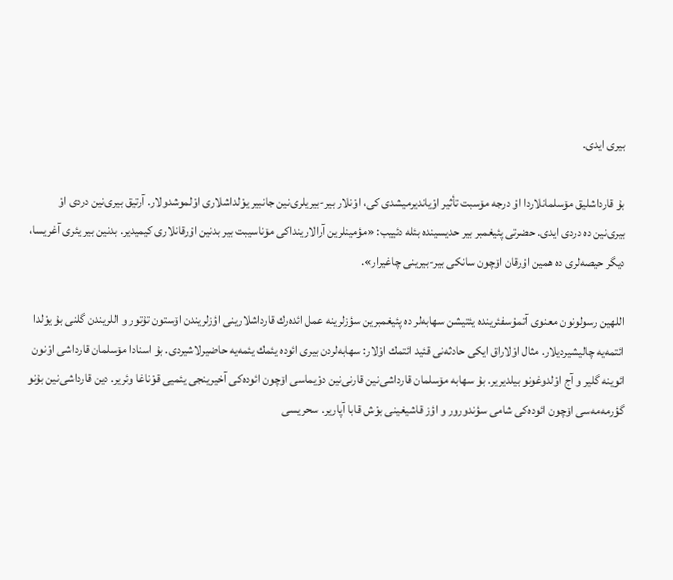بیری ایدی.

بۇ قارداشلیق مۆسلمانلاردا اوْ درجه‌ مۆسبت تأثیر اوْیاندیرمیشدی كی، اوْنلار بیر-بیریلری‌نین جانبیر یوْلداشلاری اوْلموشدولار. آرتیق بیری‌نین دردی اوْ بیری‌نین ده دردی ایدی. حضرتی پئیغمبر بیر حدیسینده بئله دئییب: «مؤمینلرین آرالارینداكی مۆناسیبت بیر بدنین اوْرقانلاری كیمیدیر. بدنین بیر یئری آغریسا، دیگر حیصه‌لری ده همین اوْرقان اۆچون سانكی بیر-بیرینی چاغیرار».

اللهین رسولونون معنوی آتموْسفئرینده یئتیشن سهابه‌لر ده پئیغمبرین سؤزلرینه عمل ائده‌رك قارداشلارینی اؤزلریندن اۆستون تۇتور و اللریندن گلنی بۇ یوْلدا ائتمه‌یه چالیشیردیلار. مثال اوْلاراق ایكی حادثه‌نی قئید ائتمك اوْلار: سهابه‌لردن بیری ائوده یئمك یئمه‌یه حاضیرلاشیردی. بۇ اسنادا مۆسلمان قارداشی اوْنون ائوینه گلیر و آج اوْلدوغونو بیلدیریر. بۇ سهابه مۆسلمان قارداشی‌نین قارنی‌نین دوْیماسی اۆچون ائوده‌كی آخیرینجی یئمیی قوْناغا وئریر. دین قارداشی‌نین بۇنو گؤرمه‌مه‌سی اۆچون ائوده‌كی شامی سؤندورور و اؤز قاشیغینی بوْش قابا آپاریر. سحریسی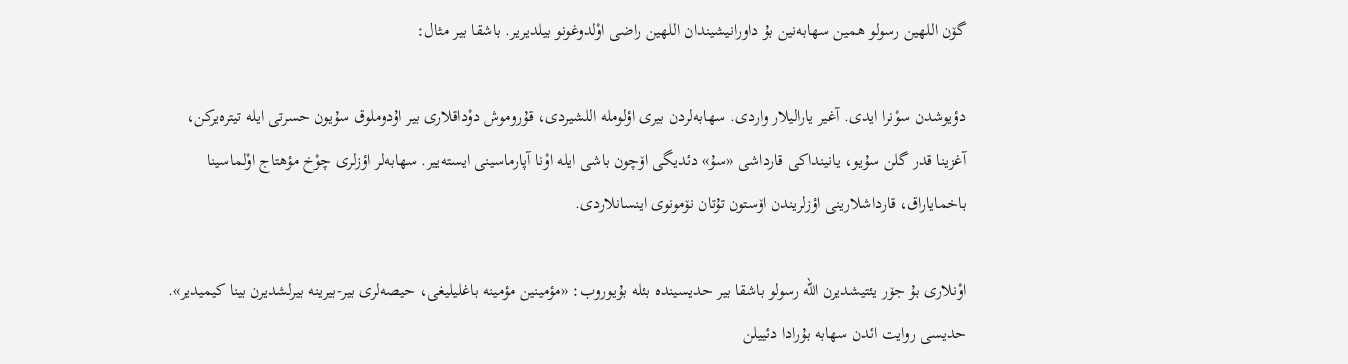گۆن اللهین رسولو همین سهابه‌نین بۇ داورانیشیندان اللهین راضی اوْلدوغونو بیلدیریر. باشقا بیر مثال:

دؤیوشدن سوْنرا ایدی. آغیر یارالیلار واردی. سهابه‌لردن بیری اؤلومله اللشیردی، قۇروموش دوْداقلاری بیر اۇدوملوق سۇیون حسرتی ایله تیتره‌یركن، آغزینا قدر گلن سۇیو، یانینداكی قارداشی «سۇ» دئدیگی اۆچون باشی ایله اوْنا آپارماسینی ایسته‌ییر. سهابه‌لر اؤزلری چوْخ مؤهتاج اوْلماسینا باخمایاراق، قارداشلارینی اؤزلریندن اۆستون تۇتان نۆمونوی اینسانلاردی.

اوْنلاری بۇ جۆر یئتیشدیرن الله رسولو باشقا بیر حدیسینده بئله بۇیوروب: «مؤمینین مؤمینه باغلیلیغی، حیصه‌لری بیر-بیرینه بیرلشدیرن بینا كیمیدیر». حدیسی روایت ائدن سهابه بۇرادا دئییلن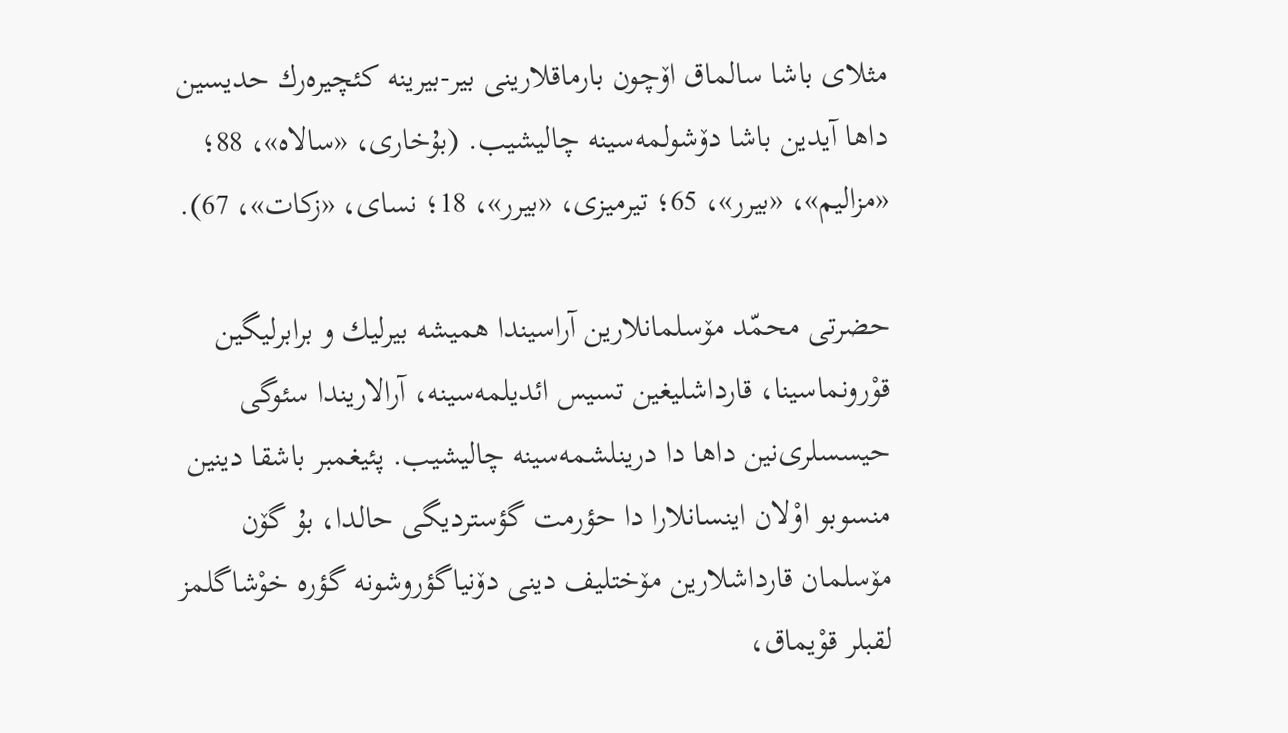مثلای باشا سالماق اۆچون بارماقلارینی بیر-بیرینه كئچیره‌رك حدیسین داها آیدین باشا دۆشولمه‌سینه چالیشیب. (بۇخاری، «سالاه»، 88؛ «مزالیم»، «بیرر»، 65؛ تیرمیزی، «بیرر»، 18؛ نسای، «زكات»، 67).

حضرتی محمّد مۆسلمانلارین آراسیندا همیشه بیرلیك و برابرلیگین قوْرونماسینا، قارداشلیغین تسیس ائدیلمه‌سینه، آرالاریندا سئوگی حیسسلری‌نین داها دا درینلشمه‌سینه چالیشیب. پئیغمبر باشقا دینین منسوبو اوْلان اینسانلارا دا حؤرمت گؤستردیگی حالدا، بۇ گۆن مۆسلمان قارداشلارین مۆختلیف دینی دۆنیاگؤروشونه گؤره خوْشاگلمز لقبلر قوْیماق،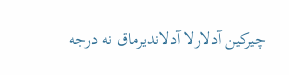چیركین آدلارلا آدلاندیرماق نه درجه‌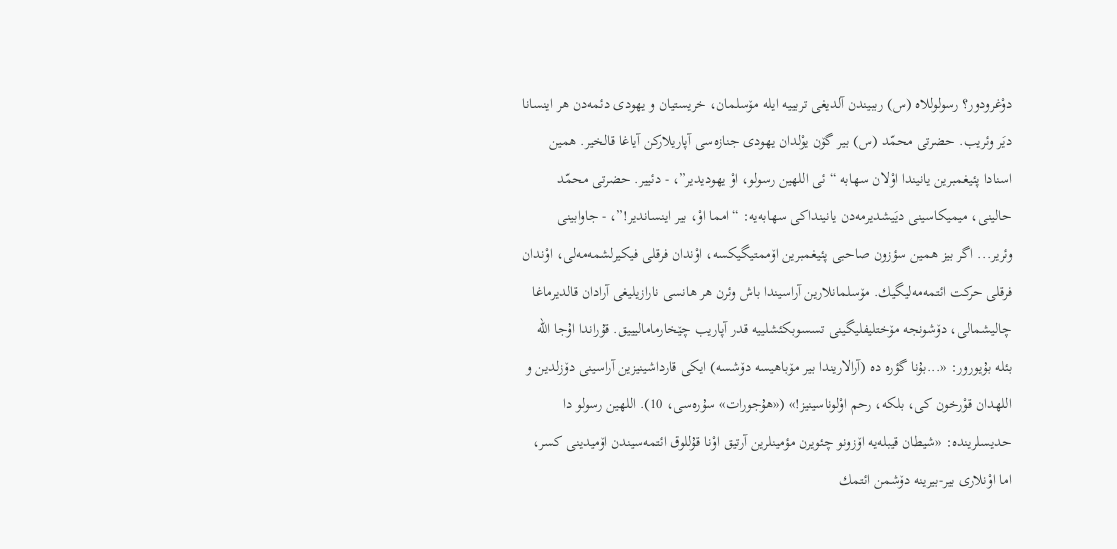دوْغرودور؟ رسولوللاه (س) رببیندن آلدیغی تربییه ایله مۆسلمان، خریستیان و یهودی دئمه‌دن هر اینسانا دیَر وئریب. حضرتی محمّد (س) بیر گۆن یوْلدان یهودی جنازه‌سی آپاریلاركن آیاغا قالخیر. همین اسنادا پئیغمبرین یانیندا اوْلان سهابه “ئی اللهین رسولو، اوْ یهودیدیر”، - دئییر. حضرتی محمّد حالینی، میمیكاسینی دیَیشدیرمه‌دن یانینداكی سهابه‌یه: “امما اوْ، بیر اینساندیر!”، - جاوابینی وئریر... اگر بیز همین سؤزون صاحبی پئیغمبرین اۆممتیگیكسه، اوْندان فرقلی فیكیرلشمه‌مه‌لی، اوْندان فرقلی حركت ائتمه‌مه‌لیگیك. مۆسلمانلارین آراسیندا باش وئرن هر هانسی نارازیلیغی آرادان قالدیرماغا چالیشمالی، دۆشونجه مۆختلیفلیگینی تسسوبكئشلییه قدر آپاریب چێخارمامالیییق. قۇراندا اۇجا الله بئله بۇیورور: «...بۇنا گؤره ده (آرالاریندا بیر مۆباهیسه دۆشسه) ایكی قارداشینیزین آراسینی دۆزلدین و اللهدان قوْرخون كی، بلكه، رحم اوْلوناسینیز!» («هۇجورات» سۇره‌سی، 10). اللهین رسولو دا حدیسلرینده: «شیطان قیبله‌یه اۆزونو چئویرن مؤمینلرین آرتیق اوْنا قۇللوق ائتمه‌سیندن اۆمیدینی كسر، اما اوْنلاری بیر-بیرینه دۆشمن ائتمك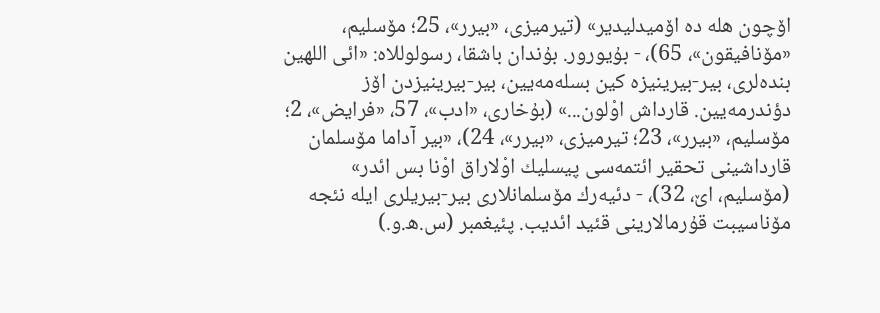اۆچون هله ده اۆمیدلیدیر» (تیرمیزی، «بیرر»، 25؛ مۆسلیم، «مۆنافیقون»، 65)، - بۇیورور. بۇندان باشقا، رسولوللاه: «ائی اللهین بنده‌لری، بیر-بیرینیزه كین بسله‌مه‌یین، بیر-بیرینیزدن اۆز دؤندرمه‌یین. قارداش اوْلون...» (بۇخاری، «ادب»، 57، «فرایض»، 2؛ مۆسلیم، «بیرر»، 23؛ تیرمیزی، «بیرر»، 24)، «بیر آداما مۆسلمان قارداشینی تحقیر ائتمه‌سی پیسلیك اوْلاراق اوْنا بس ائدر» (مۆسلیم، اێ، 32)، - دئیه‌رك مۆسلمانلاری بیر-بیریلری ایله نئجه مۆناسیبت قۇرمالارینی قئید ائدیب. پئیغمبر (س.ه.و.)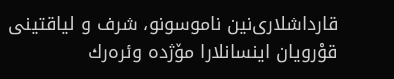قارداشلاری‌نین ناموسونو، شرف و لیاقتینی قوْرویان اینسانلارا مۆژده وئره‌رك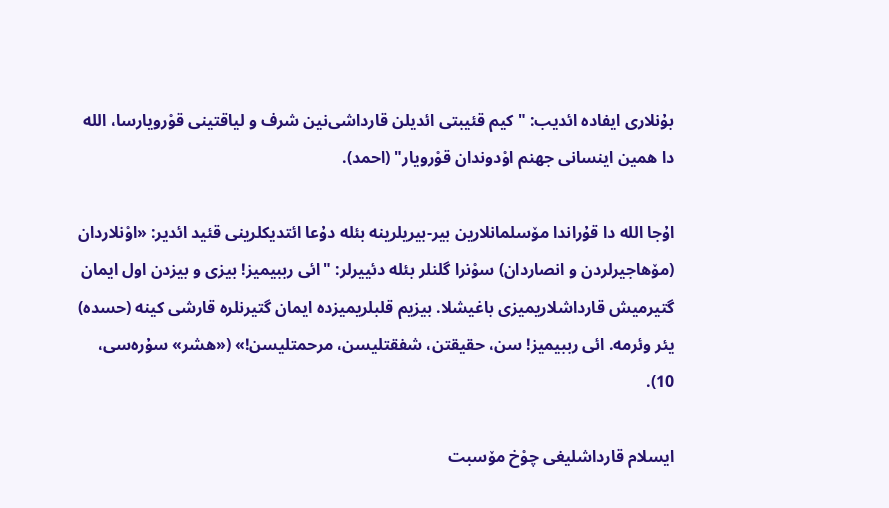بۇنلاری ایفاده ائدیب: "كیم قئیبتی ائدیلن قارداشی‌نین شرف و لیاقتینی قوْرویارسا، الله دا همین اینسانی جهنم اوْدوندان قوْرویار" (احمد).

اۇجا الله دا قۇراندا مۆسلمانلارین بیر-بیریلرینه بئله دۇعا ائتدیكلرینی قئید ائدیر: «اوْنلاردان (مۆهاجیرلردن و انصاردان) سوْنرا گلنلر بئله دئییرلر: "ائی رببیمیز! بیزی و بیزدن اول ایمان گتیرمیش قارداشلاریمیزی باغیشلا. بیزیم قلبلریمیزده ایمان گتیرنلره قارشی كینه (حسده) یئر وئرمه. ائی رببیمیز! سن، حقیقتن، شفقتلیسن، مرحمتلیسن!» («هشر» سۇره‌سی، 10).

ایسلام قارداشلیغی چوْخ مۆسبت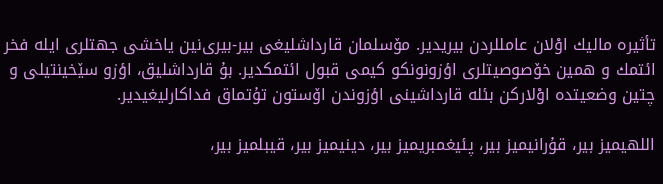تأثیره مالیك اوْلان عامللردن بیریدیر. مۆسلمان قارداشلیغی بیر-بیری‌نین یاخشی جهتلری ایله فخر ائتمك و همین خۆصوصیتلری اؤزونونكو كیمی قبول ائتمكدیر. بۇ قارداشلیق، اؤزو سێخینتیلی و چتین وضعیتده اوْلاركن بئله قارداشینی اؤزوندن اۆستون تۇتماق فداكارلیغیدیر.

اللهیمیز بیر، قۇرانیمیز بیر، پئیغمبریمیز بیر، دینیمیز بیر، قیبلمیز بیر،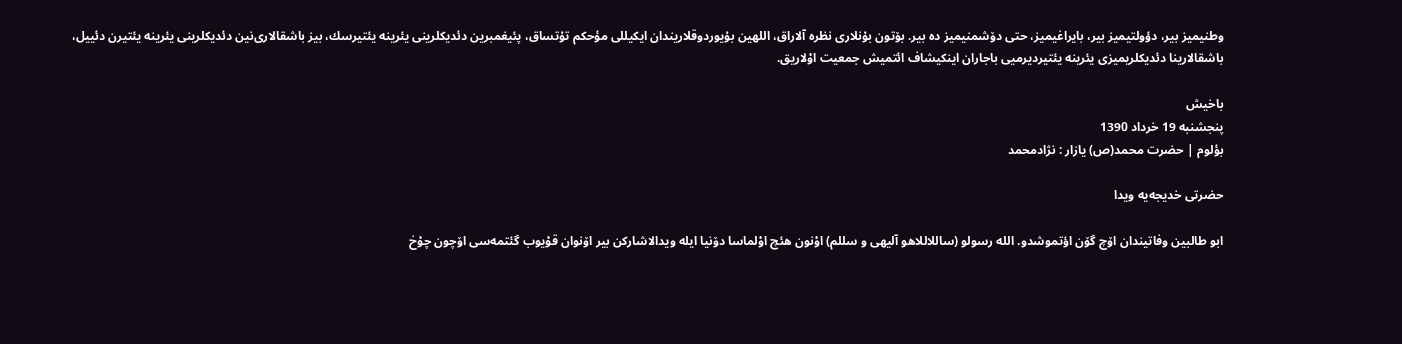وطنیمیز بیر، دؤولتیمیز بیر، بایراغیمیز، حتی دۆشمنیمیز ده بیر. بۆتون بۇنلاری نظره آلاراق، اللهین بۇیوردوقلاریندان ایكیللی مؤحكم تۇتساق، پئیغمبرین دئدیكلرینی یئرینه یئتیرسك، بیز باشقالاری‌نین دئدیكلرینی یئرینه یئتیرن دئییل، باشقالارینا دئدیكلریمیزی یئرینه یئتیردیرمیی باجاران اینكیشاف ائتمیش جمعیت اوْلاریق.

باخیش
پنجشنبه 19 خرداد 1390
بؤلوم | حضرت محمد(ص) یازار : نژادمحمد

حضرتی خدیجه‌یه ویدا

ابو طالبین وفاتیندان اۆچ گۆن اؤتموشدو. الله رسولو (ساللاللاهو آلیهی و سللم) اوْنون هئچ اوْلماسا دۆنیا ایله ویدالاشاركن بیر اۆنوان قوْیوب گئتمه‌سی اۆچون چوْخ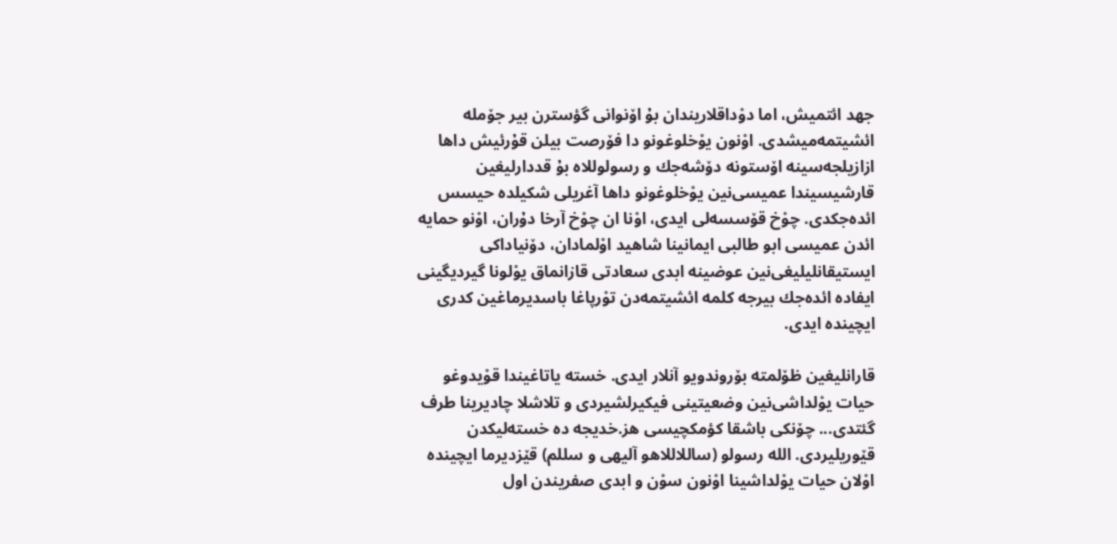جهد ائتمیش، اما دوْداقلاریندان بۇ اۆنوانی گؤسترن بیر جۆمله‌ ائشیتمه‌میشدی. اوْنون یوْخلوغونو دا فۆرصت بیلن قۇرئیش داها ازازیلجه‌سینه اۆستونه دۆشه‌جك و رسولوللاه بۇ قددارلیغین قارشیسیندا عمیسی‌نین یوْخلوغونو داها آغریلی شكیلده حیسس ائده‌جكدی. چوْخ قۆسسه‌لی ایدی، اوْنا ان چوْخ آرخا دۇران، اوْنو حمایه‌ ائدن عمیسی ابو طالبی ایمانینا شاهید اوْلمادان، دۆنیاداكی ایستیقانلیلیغی‌نین عوضینه ابدی سعادتی قازانماق یوْلونا گیردیگینی ایفاده ائده‌جك بیرجه كلمه ائشیتمه‌دن توْرپاغا باسدیرماغین كدری ایچینده ایدی.

قارانلیغین ظۆلمته بۆروندویو آنلار ایدی. خسته یاتاغیندا قوْیدوغو حیات یوْلداشی‌نین وضعیتینی فیكیرلشیردی و تلاشلا چادیرینا طرف گئتدی... چۆنكی باشقا كؤمكچیسی هز.خدیجه ده خسته‌لیكدن قێوریلیردی. الله رسولو (ساللاللاهو آلیهی و سللم) قێزدیرما ایچینده اوْلان حیات یوْلداشینا اوْنون سوْن و ابدی صفریندن اول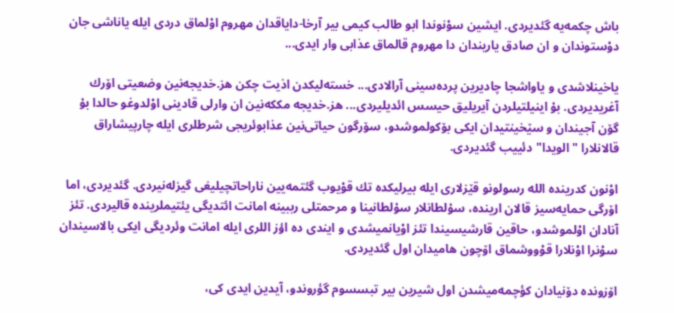باش چكمه‌یه گئدیردی. ایشین سوْنوندا ابو طالب كیمی بیر آرخا-دایاقدان مهروم اوْلماق دردی ایله یاناشی جان دوْستوندان و ان صادق یاریندان دا مهروم قالماق عذابی وار ایدی...

یاخینلاشدی و یاواشجا چادیرین پرده‌سینی آرالادی... خسته‌لیكدن اذیت چكن هز.خدیجه‌نین وضعیتی اۆرك آغریدیردی. بۇ اینیلتیلردن آیریلیق حیسس ائدیلیردی... هز.خدیجه مككه‌نین ان وارلی قادینی اوْلدوغو حالدا بۇ گۆن آجیندان و سێخینتیدان ایكی بۆكولموشدو، سۆرگون حیاتی‌نین عذابوئریجی شرطلری ایله چارپیشاراق قالانلارا "الویدا" دئییب گئدیردی.

اوْنون كدرینده الله رسولونو قێزلاری ایله بیرلیكده تك قوْیوب گئتمه‌یین ناراحاتچیلیغی گیزله‌نیردی. گئدیردی، اما اۆرگی حمایه‌سیز قالان ارینده، سۇلطانلار سۇلطانینا و مرحمتلی رببینه امانت ائتدیگی یئتیملرینده قالیردی. تئز آنادان اوْلموشدو، حاقین قارشیسیندا تئز اوْیانمیشدی و ایندی ده اؤز اللری ایله امانت وئردیگی ایكی بالاسیندان سوْنرا اوْنلارا قوْووشماق اۆچون هامیدان اول گئدیردی.

اۆزونده دۆنیادان كؤچمه‌میشدن اول شیرین بیر تبسسوم گؤروندو، آیدین ایدی كی،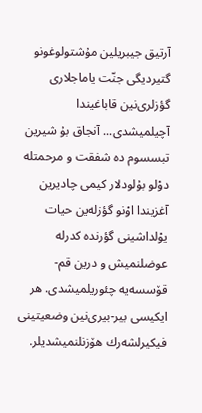آرتیق جیبریلین مۇشتولوغونو گتیردیگی جنّت یاماجلاری گؤزلری‌نین قاباغیندا آچیلمیشدی... آنجاق بۇ شیرین تبسسوم ده شفقت و مرحمتله دوْلو بۇلودلار كیمی چادیرین آغزیندا اوْنو گؤزله‌ین حیات یوْلداشینی گؤرنده كدرله عوضلنمیش و درین قم-قۆسسه‌یه چئوریلمیشدی. هر ایكیسی بیر-بیری‌نین وضعیتینی فیكیرلشه‌رك هۆزنلنمیشدیلر.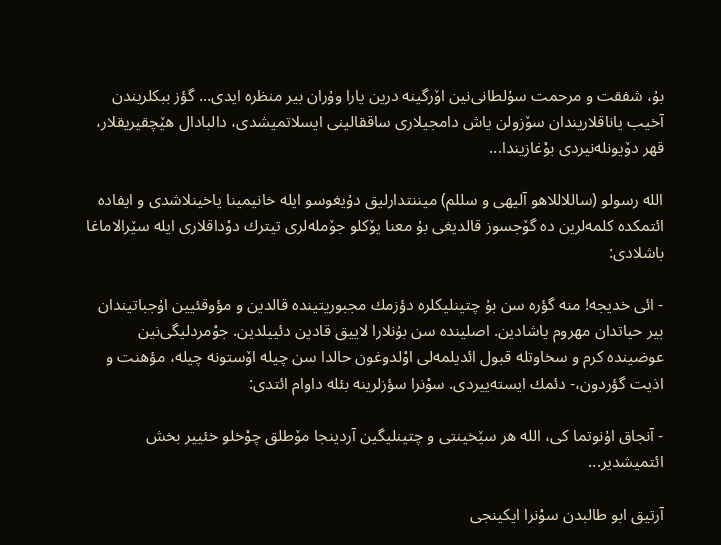بۇ، شفقت و مرحمت سۇلطانی‌نین اۆرگینه درین یارا وۇران بیر منظره ایدی... گؤز ببكلریندن آخیب یاناقلاریندان سۆزولن یاش دامجیلاری ساققالینی ایسلاتمیشدی، دالبادال هێچقیریقلار، قهر دۆیونله‌نیردی بوْغازیندا...

الله رسولو (ساللاللاهو آلیهی و سللم) میننتدارلیق دۇیغوسو ایله خانیمینا یاخینلاشدی و ایفاده ائتمكده كلمه‌لرین ده گۆجسوز قالدیغی بۇ معنا یۆكلو جۆمله‌لری تیترك دوْداقلاری ایله سێرالاماغا باشلادی:

- ائی خدیجه! منه گؤره سن بۇ چتینلیكلره دؤزمك مجبوریتینده قالدین و مؤوقئیین اۇجباتیندان بیر حیاتدان مهروم یاشادین. اصلینده سن بۇنلارا لاییق قادین دئییلدین. جوْمردلیگی‌نین عوضینده كرم و سخاوتله قبول ائدیلمه‌لی اوْلدوغون حالدا سن چیله اۆستونه چیله، مؤهنت و اذیت گؤردون،- دئمك ایسته‌ییردی. سوْنرا سؤزلرینه بئله داوام ائتدی:

- آنجاق اۇنوتما كی، الله هر سێخینتی و چتینلیگین آردینجا مۆطلق چوْخلو خئییر بخش ائتمیشدیر...

آرتیق ابو طالبدن سوْنرا ایكینجی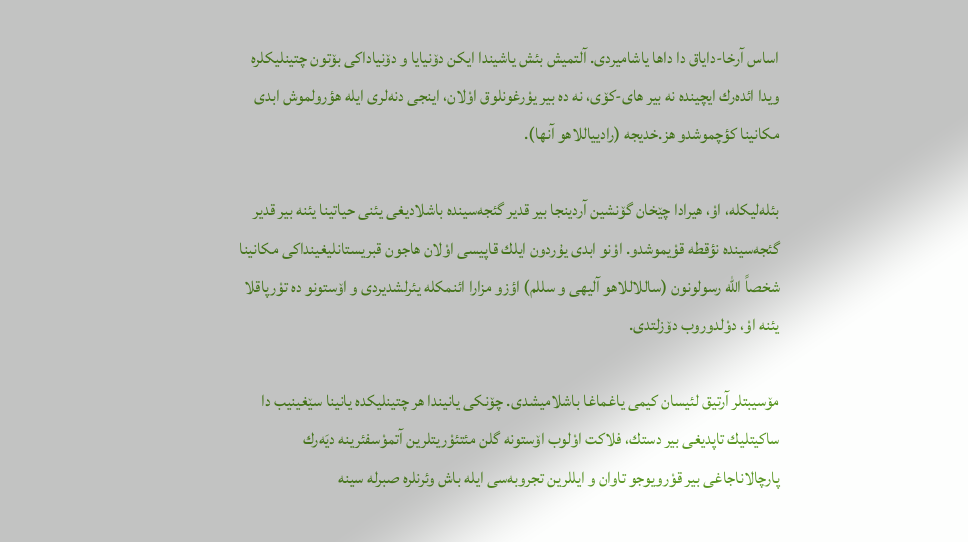اساس آرخا-دایاق دا داها یاشامیردی. آلتمیش بئش یاشیندا ایكن دۆنیایا و دۆنیاداكی بۆتون چتینلیكلره ویدا ائده‌رك ایچینده نه بیر های-كۆی، نه ده بیر یوْرغونلوق اوْلان، اینجی دنه‌لری ایله هؤرولموش ابدی مكانینا كؤچموشدو هز.خدیجه (رادییاللاهو آنها).

بئله‌لیكله، اوْ، هیرادا چێخان گۆنشین آردینجا بیر قدیر گئجه‌سینده باشلادیغی یئنی حیاتینا یئنه بیر قدیر گئجه‌سینده نؤقطه‌ قوْیموشدو. اوْنو ابدی یۇردون ایلك قاپیسی اوْلان هاجون قبریستانلیغینداكی مكانینا شخصاً الله رسولونون (ساللاللاهو آلیهی و سللم) اؤزو مزارا ائنمكله یئرلشدیردی و اۆستونو ده توْرپاقلا یئنه اوْ، دوْلدوروب دۆزلتدی.

مۆسیبتلر آرتیق لئیسان كیمی یاغماغا باشلامیشدی. چۆنكی یانیندا هر چتینلیكده یانینا سێغینیب دا ساكیتلیك تاپدیغی بیر دستك، فلاكت اوْلوب اۆستونه گلن مئتئوْریتلرین آتموْسفئرینه دیَه‌رك پارچالاناجاغی بیر قوْرویوجو تاوان و ایللرین تجروبه‌سی ایله باش وئرنلره صبرله سینه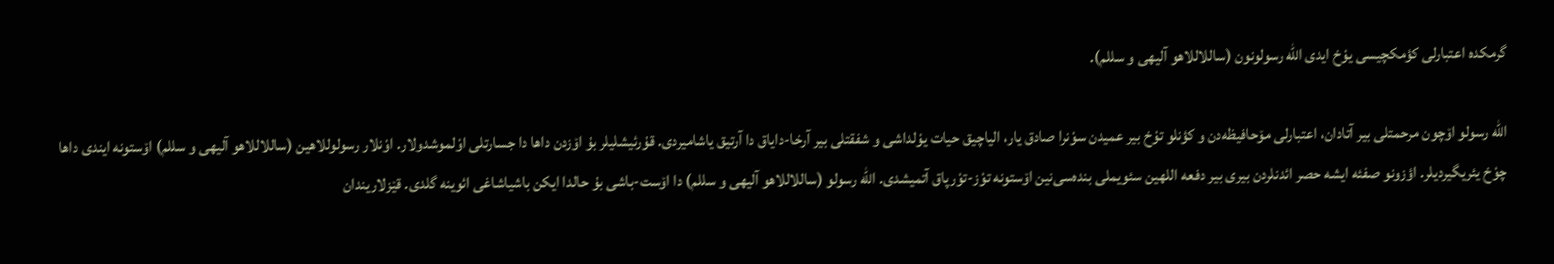گرمكده اعتبارلی كؤمكچیسی یوْخ ایدی الله رسولونون (ساللاللاهو آلیهی و سللم).

الله رسولو اۆچون مرحمتلی بیر آتادان، اعتبارلی مۆحافیظه‌دن و كؤنلو توْخ بیر عمیدن سوْنرا صادق یار، الیاچیق حیات یوْلداشی و شفقتلی بیر آرخا-دایاق دا آرتیق یاشامیردی. قۇرئیشلیلر بۇ اۆزدن داها دا جسارتلی اوْلموشدولار. اوْنلار رسولوللاهین (ساللاللاهو آلیهی و سللم) اۆستونه ایندی داها چوْخ یئریگیردیلر. اؤزونو صفئه ایشه حصر ائدنلردن بیری بیر دفعه‌ اللهین سئویملی بنده‌سی‌نین اۆستونه توْز-توْرپاق آتمیشدی. الله رسولو (ساللاللاهو آلیهی و سللم) دا اۆست-باشی بۇ حالدا ایكن باشیاشاغی ائوینه گلدی. قێزلاریندان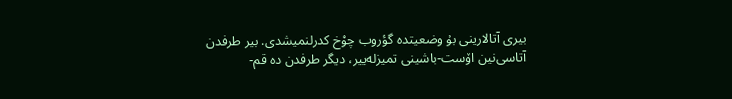بیری آتالارینی بۇ وضعیتده گؤروب چوْخ كدرلنمیشدی. بیر طرفدن آتاسی‌نین اۆست-باشینی تمیزله‌ییر، دیگر طرفدن ده قم-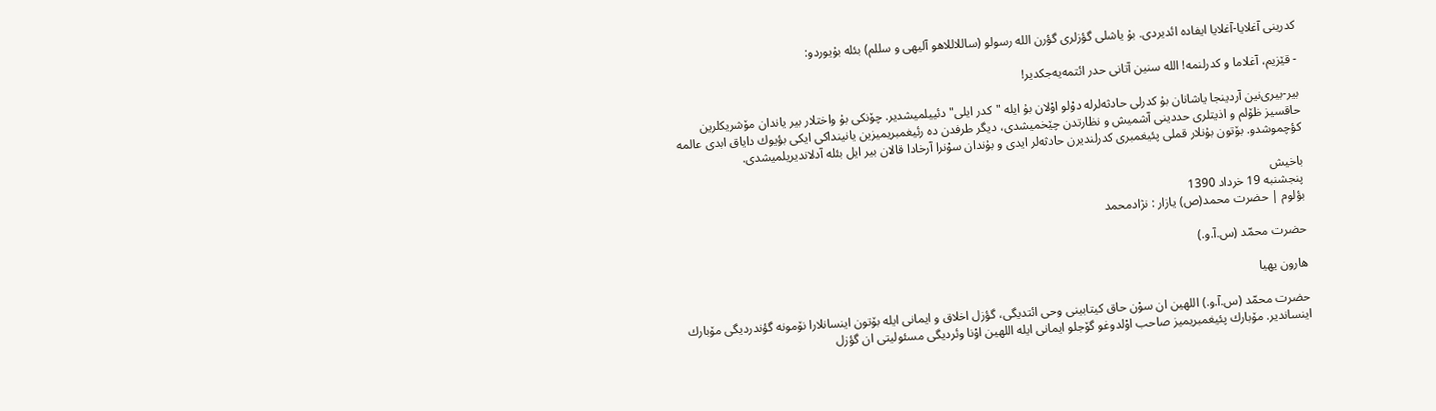كدرینی آغلایا-آغلایا ایفاده ائدیردی. بۇ یاشلی گؤزلری گؤرن الله رسولو (ساللاللاهو آلیهی و سللم) بئله بۇیوردو:

- قێزیم، آغلاما و كدرلنمه! الله سنین آتانی حدر ائتمه‌یه‌جكدیر!

بیر-بیری‌نین آردینجا یاشانان بۇ كدرلی حادثه‌لرله دوْلو اوْلان بۇ ایله "كدر ایلی" دئییلمیشدیر. چۆنكی بۇ واختلار بیر یاندان مۆشریكلرین حاقسیز ظۆلم و اذیتلری حددینی آشمیش و نظارتدن چێخمیشدی، دیگر طرفدن ده رئیغمبریمیزین یانینداكی ایكی بؤیوك دایاق ابدی عالمه كؤچموشدو. بۆتون بۇنلار قملی پئیغمبری كدرلندیرن حادثه‌لر ایدی و بۇندان سوْنرا آرخادا قالان بیر ایل بئله آدلاندیریلمیشدی.

باخیش
پنجشنبه 19 خرداد 1390
بؤلوم | حضرت محمد(ص) یازار : نژادمحمد

حضرت محمّد (س.آ.و.)

هارون یهیا

حضرت محمّد (س.آ.و.) اللهین ان سوْن حاق كیتابینی وحی ائتدیگی، گؤزل اخلاق و ایمانی ایله بۆتون اینسانلارا نۆمونه گؤندردیگی مۆبارك اینساندیر. مۆبارك پئیغمبریمیز صاحب اوْلدوغو گۆجلو ایمانی ایله اللهین اوْنا وئردیگی مسئولیتی ان گؤزل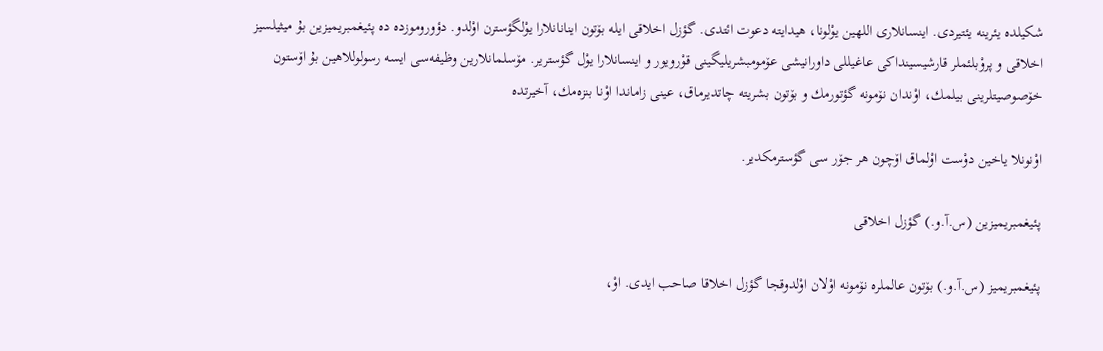شكیلده یئرینه یئتیردی. اینسانلاری اللهین یوْلونا، هیدایته دعوت ائتدی. گؤزل اخلاقی ایله بۆتون اینانانلارا یوْلگؤسترن اوْلدو. دؤوروموزده ده پئیغمبریمیزین بۇ میثیلسیز اخلاقی و پروْبلئملر قارشیسینداكی عاغیللی داورانیشی عۆمومبشریلیگینی قوْرویور و اینسانلارا یوْل گؤستریر. مۆسلمانلارین وظیفه‌سی ایسه رسولوللاهین بۇ اۆستون خۆصوصیتلرینی بیلمك، اوْندان نۆمونه گؤتورمك و بۆتون بشریته چاتدیرماق، عینی زاماندا اوْنا بنزه‌مك، آخیرتده

اوْنونلا یاخین دوْست اوْلماق اۆچون هر جۆر سی گؤسترمكدیر.

پئیغمبریمیزین (س.آ.و.) گؤزل اخلاقی

پئیغمبریمیز (س.آ.و.) بۆتون عالملره نۆمونه اوْلان اوْلدوقجا گؤزل اخلاقا صاحب ایدی. اوْ،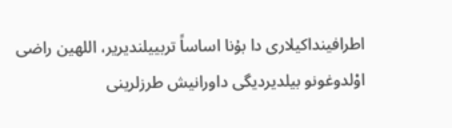اطرافینداكیلاری دا بۇنا اساساً تربییلندیریر، اللهین راضی اوْلدوغونو بیلدیردیگی داورانیش طرزلرینی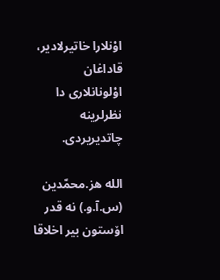اوْنلارا خاتیرلادیر، قاداغان اوْلونانلاری دا نظرلرینه چاتدیریردی.

الله هز.محمّدین (س.آ.و.) نه قدر اۆستون بیر اخلاقا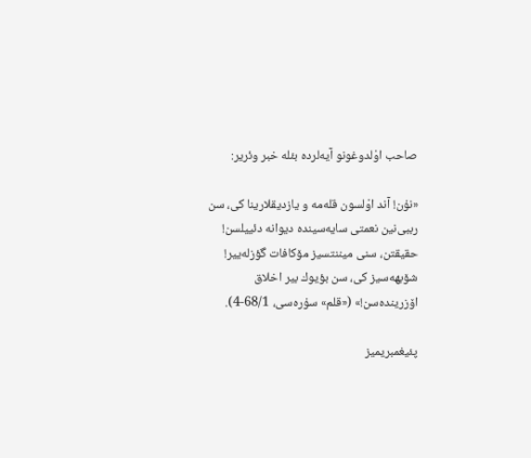صاحب اوْلدوغونو آیه‌لرده بئله خبر وئریر:

«نۇن! آند اوْلسون قله‌مه و یازدیقلارینا كی، سن رببی‌نین نعمتی سایه‌سینده دیوانه دئییلسن! حقیقتن، سنی میننتسیز مۆكافات گؤزله‌ییر! شۆبهه‌سیز كی، سن بؤیوك بیر اخلاق اۆزرینده‌سن!» («قلم» سۇره‌سی، 68/1-4).

پئیغمبریمیز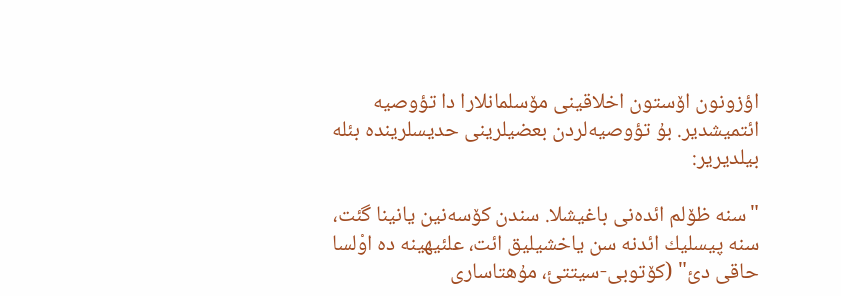اؤزونون اۆستون اخلاقینی مۆسلمانلارا دا تؤوصیه‌ ائتمیشدیر. بۇ تؤوصیه‌لردن بعضیلرینی حدیسلرینده بئله بیلدیریر:

"سنه ظۆلم ائده‌نی باغیشلا. سندن كۆسه‌نین یانینا گئت، سنه پیسلیك ائدنه سن یاخشیلیق ائت، علئیهینه ده اوْلسا حاقی دئ" (كۆتوبی-سیتتئ، مۇهتاساری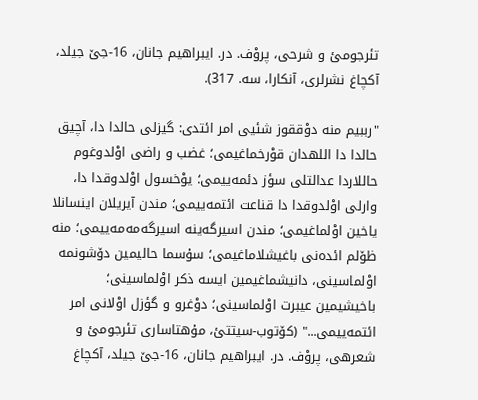تئرجومئ و شرحی، پروْف. در. ایبراهیم جانان، 16-جێ جیلد، آكچاغ نشرلری، آنكارا، سه. 317).

"رببیم منه دوْققوز شئیی امر ائتدی: گیزلی حالدا دا، آچیق حالدا دا اللهدان قوْرخماغیمی؛ غضب و راضی اوْلدوغوم حاللاردا عدالتلی سؤز دئمه‌ییمی؛ یوْخسول اوْلدوقدا دا، وارلی اوْلدوقدا دا قناعت ائتمه‌ییمی؛ مندن آیریلان اینسانلا یاخین اوْلماغیمی؛ مندن اسیرگه‌ینه اسیرگه‌مه‌مه‌ییمی؛ منه ظۆلم ائده‌نی باغیشلاماغیمی؛ سۇسما حالیمین دۆشونمه اوْلماسینی، دانیشماغیمین ایسه ذكر اوْلماسینی؛ باخیشیمین عیبرت اوْلماسینی؛ دوْغرو و گؤزل اوْلانی امر ائتمه‌ییمی..." (كۆتوب-سیتتئ، مۇهتاساری تئرجومئ و شعرهی، پروْف. در. ایبراهیم جانان، 16-جێ جیلد، آكچاغ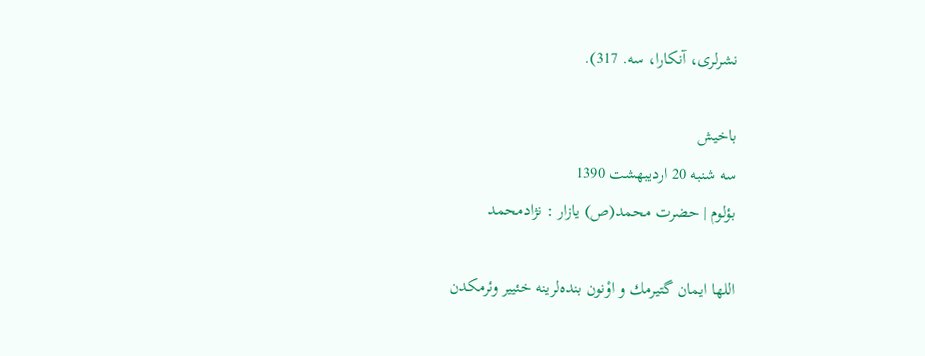نشرلری، آنكارا، سه. 317).

باخیش
سه شنبه 20 اردیبهشت 1390
بؤلوم | حضرت محمد(ص) یازار : نژادمحمد

اللها ایمان گتیرمك و اوْنون بنده‌لرینه خئییر وئرمكدن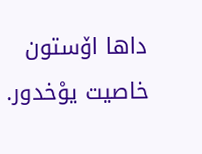داها اۆستون خاصیت یوْخدور.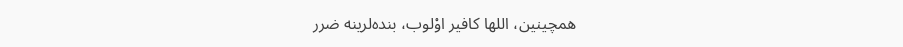همچینین، اللها كافیر اوْلوب، بنده‌لرینه ضرر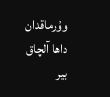وۇرماقدان داها آلچاق بیر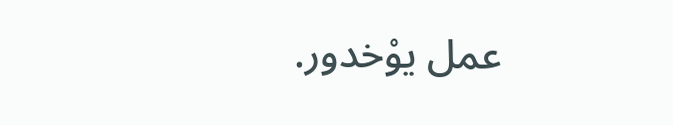عمل یوْخدور.